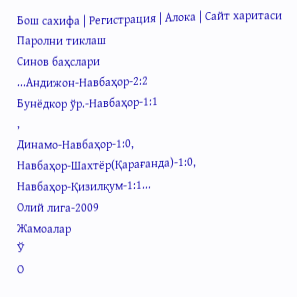Бош сахифа | Регистрация | Алока | Сайт харитаси
Паролни тиклаш
Синов баҳслари
...Андижон-Навбаҳор-2:2
Бунёдкор ўр.-Навбаҳор-1:1
,
Динамо-Навбаҳор-1:0,
Навбаҳор-Шахтёр(Қарағанда)-1:0,
Навбаҳор-Қизилқум-1:1...
Олий лига-2009
Жамоалар
Ў
О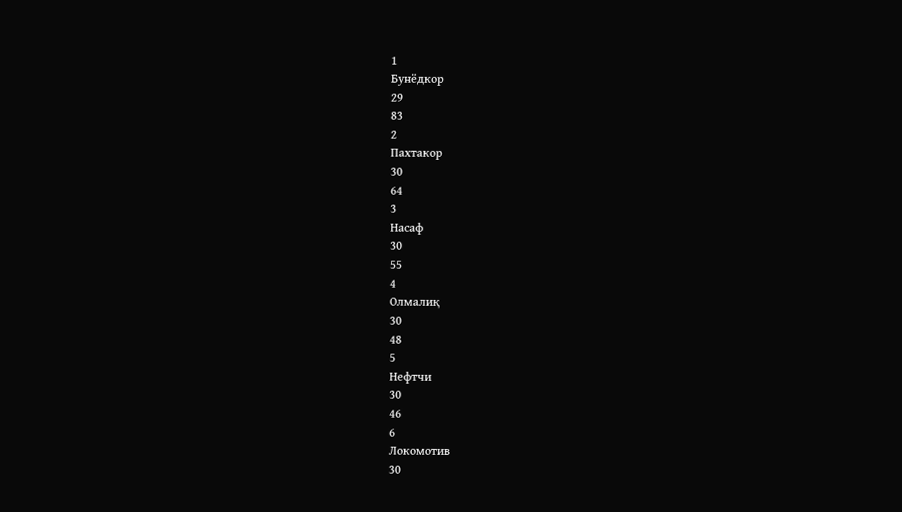1
Бунёдкор
29
83
2
Пахтакор
30
64
3
Насаф
30
55
4
Олмалиқ
30
48
5
Нефтчи
30
46
6
Локомотив
30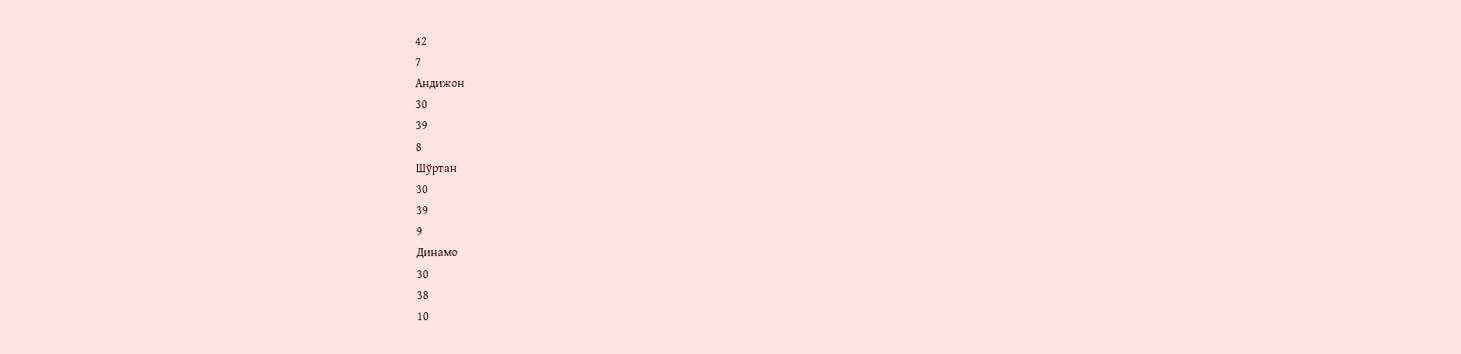42
7
Андижон
30
39
8
Шўртан
30
39
9
Динамо
30
38
10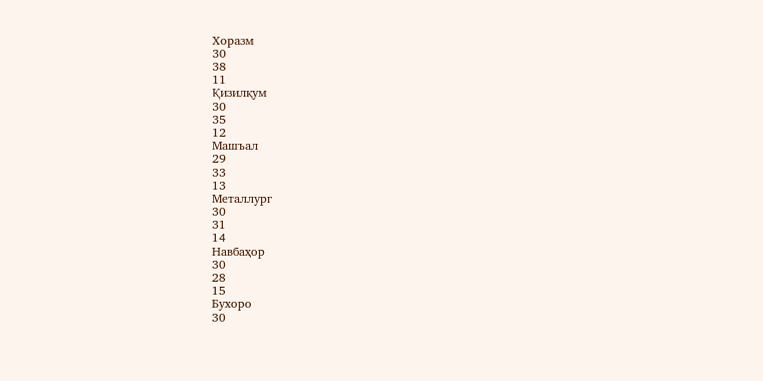Хоразм
30
38
11
Қизилқум
30
35
12
Машъал
29
33
13
Металлург
30
31
14
Навбаҳор
30
28
15
Бухоро
30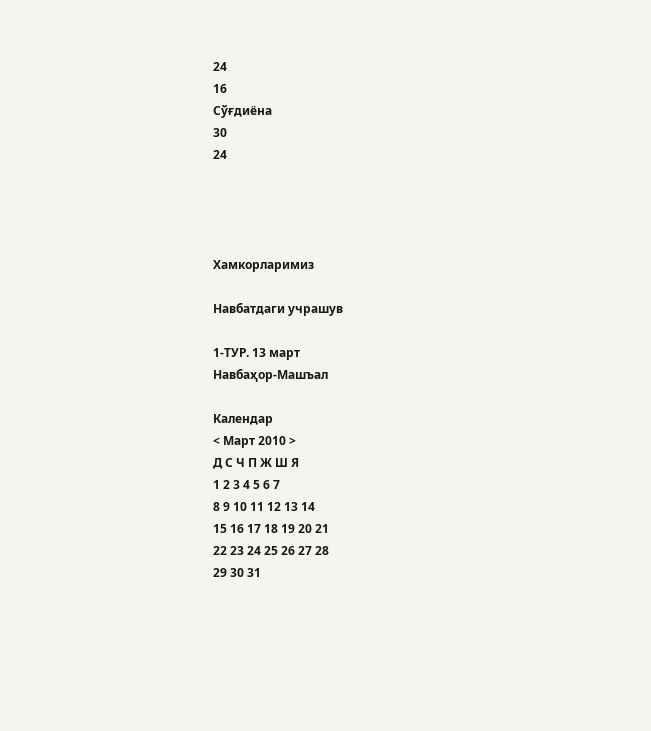24
16
Сўғдиёна
30
24




Хамкорларимиз

Навбатдаги учрашув

1-ТУР. 13 март
Навбаҳор-Машъал

Календар
< Март 2010 >
Д С Ч П Ж Ш Я
1 2 3 4 5 6 7
8 9 10 11 12 13 14
15 16 17 18 19 20 21
22 23 24 25 26 27 28
29 30 31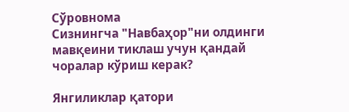Сўровнома
Сизнингча "Навбаҳор"ни олдинги мавқеини тиклаш учун қандай чоралар кўриш керак?

Янгиликлар қатори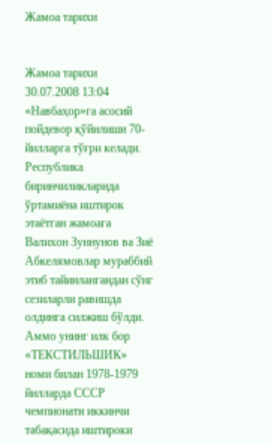Жамоа тарихи


Жамоа тарихи
30.07.2008 13:04
«Навбаҳор»га асосий пойдевор қўйилиши 70-йилларга тўғри келади. Республика биринчиликларида ўртамиёна иштирок этаётган жамоага Валихон Зуннунов ва Зиё Абкелямовлар мураббий этиб тайинлангандан сўнг сезиларли равишда олдинга силжиш бўлди. Аммо унинг илк бор «ТЕКСТИЛЬШИК» номи билан 1978-1979 йилларда СССР чемпионати иккинчи табақасида иштироки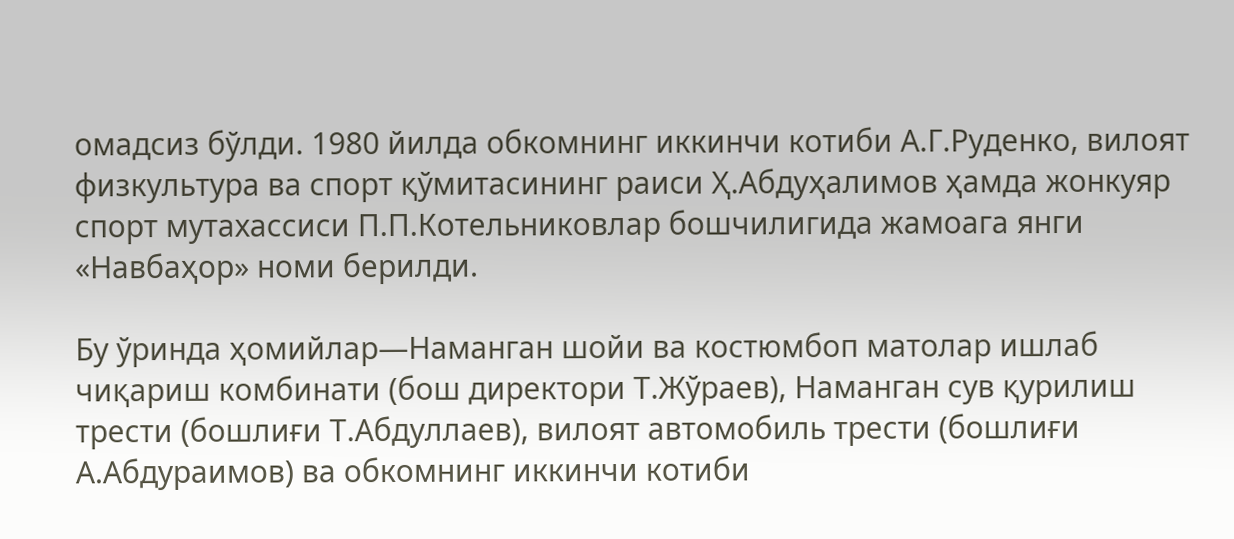омадсиз бўлди. 1980 йилда обкомнинг иккинчи котиби А.Г.Руденко, вилоят физкультура ва спорт қўмитасининг раиси Ҳ.Абдуҳалимов ҳамда жонкуяр спорт мутахассиси П.П.Котельниковлар бошчилигида жамоага янги «Навбаҳор» номи берилди.

Бу ўринда ҳомийлар—Наманган шойи ва костюмбоп матолар ишлаб чиқариш комбинати (бош директори Т.Жўраев), Наманган сув қурилиш трести (бошлиғи Т.Абдуллаев), вилоят автомобиль трести (бошлиғи А.Абдураимов) ва обкомнинг иккинчи котиби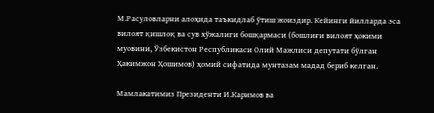М.Расуловларни алоҳида таъкидлаб ўтиш жоиздир. Кейинги йилларда эса вилоят қишлоқ ва сув хўжалиги бошқармаси (бошлиғи вилоят ҳокими муовини, Ўзбекистон Республикаси Олий Мажлиси депутати бўлган Ҳакимжон Ҳошимов) ҳомий сифатида мунтазам мадад бериб келган.

Мамлакатимиз Президенти И.Каримов ва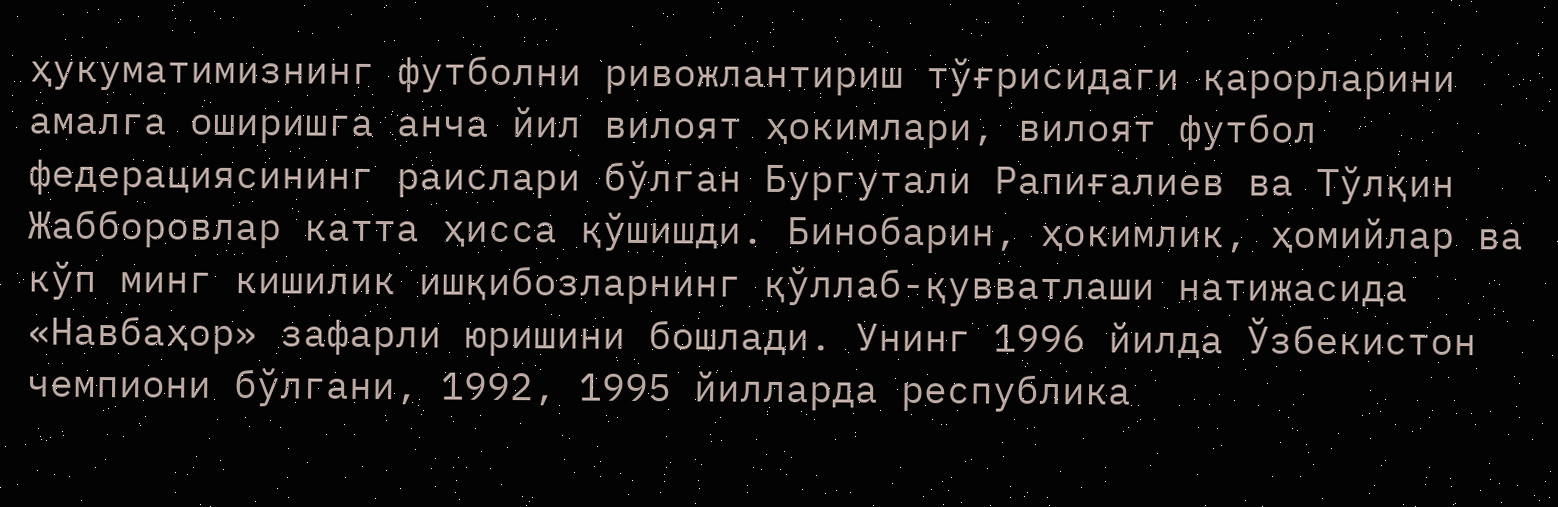ҳукуматимизнинг футболни ривожлантириш тўғрисидаги қарорларини амалга оширишга анча йил вилоят ҳокимлари, вилоят футбол федерациясининг раислари бўлган Бургутали Рапиғалиев ва Тўлқин Жабборовлар катта ҳисса қўшишди. Бинобарин, ҳокимлик, ҳомийлар ва кўп минг кишилик ишқибозларнинг қўллаб-қувватлаши натижасида «Навбаҳор» зафарли юришини бошлади. Унинг 1996 йилда Ўзбекистон чемпиони бўлгани, 1992, 1995 йилларда республика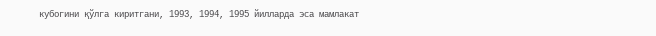кубогини қўлга киритгани, 1993, 1994, 1995 йилларда эса мамлакат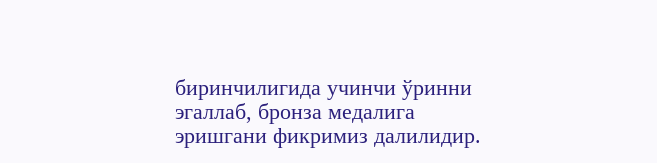биринчилигида учинчи ўринни эгаллаб, бронза медалига эришгани фикримиз далилидир.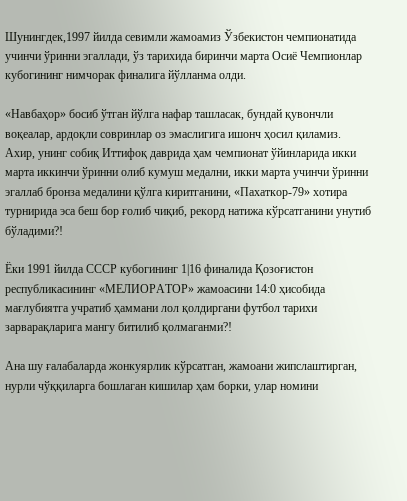Шунингдек,1997 йилда севимли жамоамиз Ўзбекистон чемпионатида учинчи ўринни эгаллади, ўз тарихида биринчи марта Осиё Чемпионлар кубогининг нимчорак финалига йўлланма олди.

«Навбаҳор» босиб ўтган йўлга нафар ташласак, бундай қувончли воқеалар, ардоқли совринлар оз эмаслигига ишонч ҳосил қиламиз. Ахир, унинг собиқ Иттифоқ даврида ҳам чемпионат ўйинларида икки марта иккинчи ўринни олиб кумуш медални, икки марта учинчи ўринни эгаллаб бронза медалини қўлга киритганини, «Пахаткор-79» хотира турнирида эса беш бор ғолиб чиқиб, рекорд натижа кўрсатганини унутиб бўладими?!

Ёки 1991 йилда СССР кубогининг 1|16 финалида Қозоғистон республикасининг «МЕЛИОРАТОР» жамоасини 14:0 ҳисобида мағлубиятга учратиб ҳаммани лол қолдиргани футбол тарихи зарварақларига мангу битилиб қолмаганми?!

Ана шу ғалабаларда жонкуярлик кўрсатган, жамоани жипслаштирган, нурли чўққиларга бошлаган кишилар ҳам борки, улар номини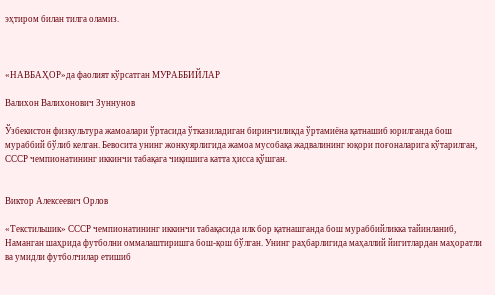эҳтиром билан тилга оламиз.



«НАВБАҲОР»да фаолият кўрсатган МУРАББИЙЛАР

Валихон Валихонович Зуннунов

Ўзбекистон физкультура жамоалари ўртасида ўтказиладиган биринчиликда ўртамиёна қатнашиб юрилганда бош мураббий бўлиб келган. Бевосита унинг жонкуярлигида жамоа мусобақа жадвалининг юқори поғоналарига кўтарилган, СССР чемпионатининг иккинчи табақага чиқишига катта ҳисса қўшган.


Виктор Алексеевич Орлов

«Текстильшик» СССР чемпионатининг иккинчи табақасида илк бор қатнашганда бош мураббийликка тайинланиб, Наманган шаҳрида футболни оммалаштиришга бош-қош бўлган. Унинг раҳбарлигида маҳаллий йигитлардан маҳоратли ва умидли футболчилар етишиб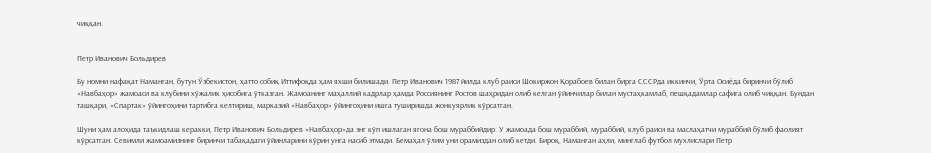чиққан.


Петр Иванович Больдирев

Бу номни нафақат Наманган, бутун Ўзбекистон, ҳатто собиқ Иттифоқда ҳам яхши билишади. Петр Иванович 1987 йилда клуб раиси Шокиржон Қорабоев билан бирга СССРда иккинчи, Ўрта Осиёда биринчи бўлиб «Навбаҳор» жамоаси ва клубини хўжалик ҳисобига ўтказган. Жамоанинг маҳаллий кадрлар ҳамда Россиянинг Ростов шаҳридан олиб келган ўйинчилар билан мустаҳкамлаб, пешқадамлар сафига олиб чиққан. Бундан ташқари, «Спартак» ўйингоҳини тартибга келтириш, марказий «Навбаҳор» ўйингоҳини ишга туширишда жонкуярлик кўрсатган.

Шуни ҳам алоҳида таъкидлаш керакки, Петр Иванович Больдирев «Навбаҳор»да энг кўп ишлаган ягона бош мураббийдир. У жамоада бош мураббий, мураббий, клуб раиси ва маслаҳатчи мураббий бўлиб фаолият кўрсатган. Севимли жамоамизнинг биринчи табақадаги ўйинларини кўрин унга насиб этмади. Бемаҳал ўлим уни орамиздан олиб кетди. Бироқ, Наманган аҳли, минглаб футбол мухлислари Петр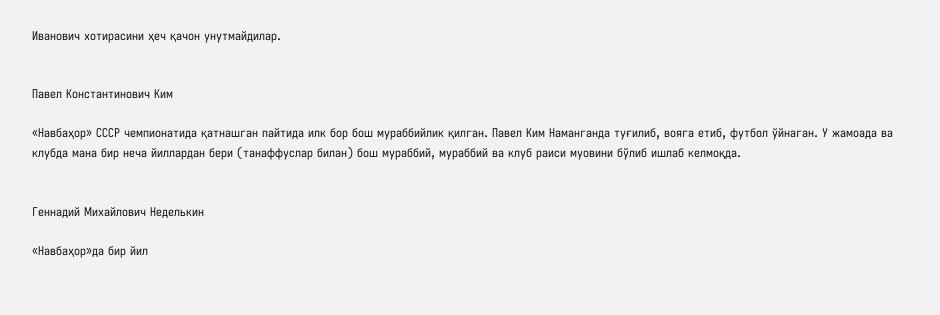Иванович хотирасини ҳеч қачон унутмайдилар.


Павел Константинович Ким

«Навбаҳор» СССР чемпионатида қатнашган пайтида илк бор бош мураббийлик қилган. Павел Ким Наманганда туғилиб, вояга етиб, футбол ўйнаган. У жамоада ва клубда мана бир неча йиллардан бери (танаффуслар билан) бош мураббий, мураббий ва клуб раиси муовини бўлиб ишлаб келмоқда.


Геннадий Михайлович Неделькин

«Навбаҳор»да бир йил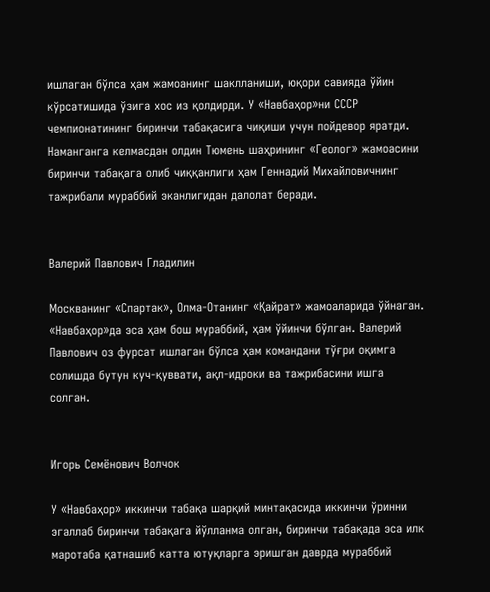ишлаган бўлса ҳам жамоанинг шаклланиши, юқори савияда ўйин кўрсатишида ўзига хос из қолдирди. У «Навбаҳор»ни СССР чемпионатининг биринчи табақасига чиқиши учун пойдевор яратди. Наманганга келмасдан олдин Тюмень шаҳрининг «Геолог» жамоасини биринчи табақага олиб чиққанлиги ҳам Геннадий Михайловичнинг тажрибали мураббий эканлигидан далолат беради.


Валерий Павлович Гладилин

Москванинг «Спартак», Олма-Отанинг «Қайрат» жамоаларида ўйнаган. «Навбаҳор»да эса ҳам бош мураббий, ҳам ўйинчи бўлган. Валерий Павлович оз фурсат ишлаган бўлса ҳам командани тўғри оқимга солишда бутун куч-қуввати, ақл-идроки ва тажрибасини ишга солган.


Игорь Семёнович Волчок

У «Навбаҳор» иккинчи табақа шарқий минтақасида иккинчи ўринни эгаллаб биринчи табақага йўлланма олган, биринчи табақада эса илк маротаба қатнашиб катта ютуқларга эришган даврда мураббий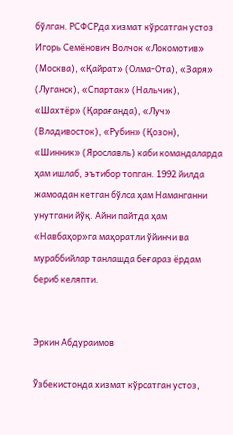бўлган. РСФСРда хизмат кўрсатган устоз Игорь Семёнович Волчок «Локомотив» (Москва), «Қайрат» (Олма-Ота), «Заря» (Луганск), «Спартак» (Нальчик), «Шахтёр» (Қарағанда), «Луч» (Владивосток), «Рубин» (Қозон), «Шинник» (Ярославль) каби командаларда ҳам ишлаб, эътибор топган. 1992 йилда жамоадан кетган бўлса ҳам Наманганни унутгани йўқ. Айни пайтда ҳам «Навбаҳор»га маҳоратли ўйинчи ва мураббийлар танлашда беғараз ёрдам бериб келяпти.


Эркин Абдураимов

Ўзбекистонда хизмат кўрсатган устоз,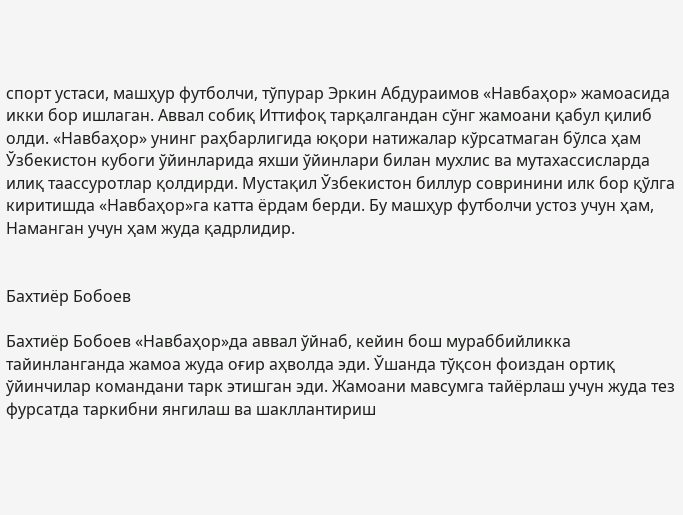спорт устаси, машҳур футболчи, тўпурар Эркин Абдураимов «Навбаҳор» жамоасида икки бор ишлаган. Аввал собиқ Иттифоқ тарқалгандан сўнг жамоани қабул қилиб олди. «Навбаҳор» унинг раҳбарлигида юқори натижалар кўрсатмаган бўлса ҳам Ўзбекистон кубоги ўйинларида яхши ўйинлари билан мухлис ва мутахассисларда илиқ таассуротлар қолдирди. Мустақил Ўзбекистон биллур совринини илк бор қўлга киритишда «Навбаҳор»га катта ёрдам берди. Бу машҳур футболчи устоз учун ҳам, Наманган учун ҳам жуда қадрлидир.


Бахтиёр Бобоев

Бахтиёр Бобоев «Навбаҳор»да аввал ўйнаб, кейин бош мураббийликка тайинланганда жамоа жуда оғир аҳволда эди. Ўшанда тўқсон фоиздан ортиқ ўйинчилар командани тарк этишган эди. Жамоани мавсумга тайёрлаш учун жуда тез фурсатда таркибни янгилаш ва шакллантириш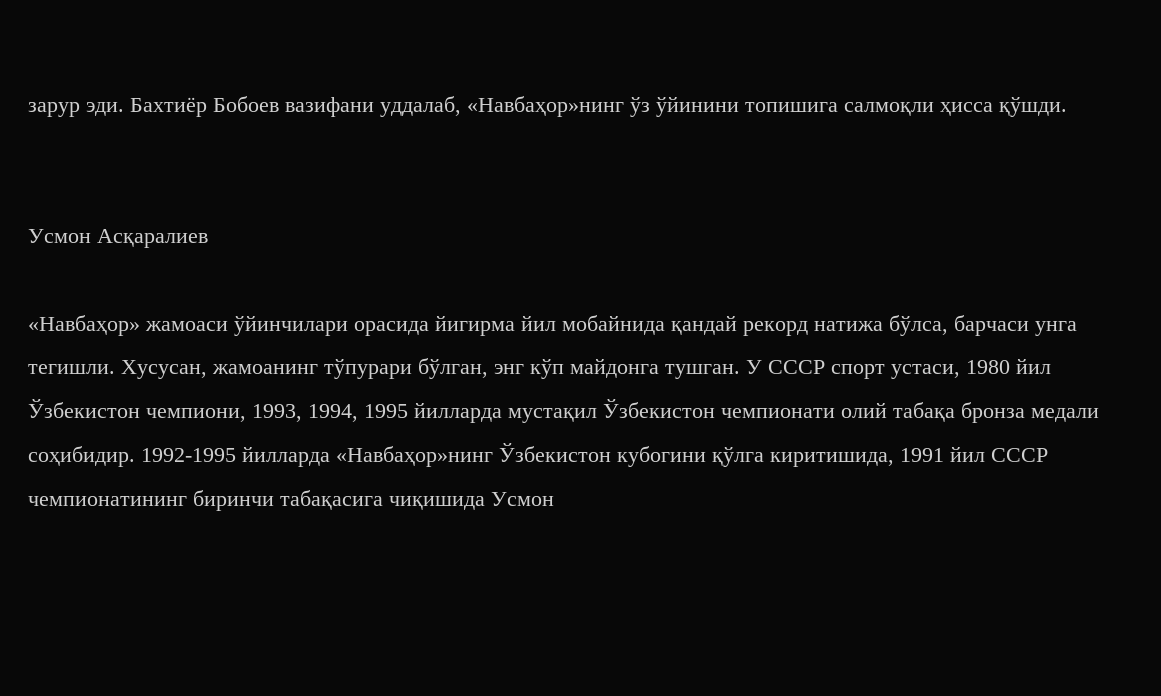зарур эди. Бахтиёр Бобоев вазифани уддалаб, «Навбаҳор»нинг ўз ўйинини топишига салмоқли ҳисса қўшди.


Усмон Асқаралиев

«Навбаҳор» жамоаси ўйинчилари орасида йигирма йил мобайнида қандай рекорд натижа бўлса, барчаси унга тегишли. Хусусан, жамоанинг тўпурари бўлган, энг кўп майдонга тушган. У СССР спорт устаси, 1980 йил Ўзбекистон чемпиони, 1993, 1994, 1995 йилларда мустақил Ўзбекистон чемпионати олий табақа бронза медали соҳибидир. 1992-1995 йилларда «Навбаҳор»нинг Ўзбекистон кубогини қўлга киритишида, 1991 йил СССР чемпионатининг биринчи табақасига чиқишида Усмон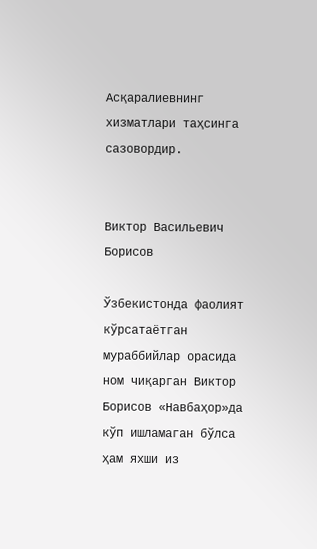Асқаралиевнинг хизматлари таҳсинга сазовордир.


Виктор Васильевич Борисов

Ўзбекистонда фаолият кўрсатаётган мураббийлар орасида ном чиқарган Виктор Борисов «Навбаҳор»да кўп ишламаган бўлса ҳам яхши из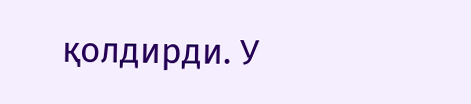қолдирди. У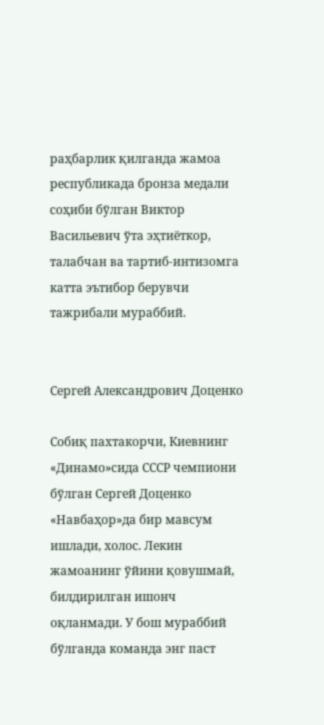раҳбарлик қилганда жамоа республикада бронза медали соҳиби бўлган Виктор Васильевич ўта эҳтиёткор, талабчан ва тартиб-интизомга катта эътибор берувчи тажрибали мураббий.


Сергей Александрович Доценко

Собиқ пахтакорчи, Киевнинг «Динамо»сида СССР чемпиони бўлган Сергей Доценко «Навбаҳор»да бир мавсум ишлади, холос. Лекин жамоанинг ўйини қовушмай, билдирилган ишонч оқланмади. У бош мураббий бўлганда команда энг паст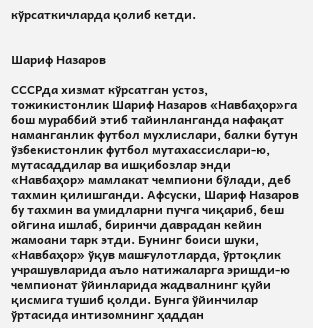кўрсаткичларда қолиб кетди.


Шариф Назаров

СССРда хизмат кўрсатган устоз, тожикистонлик Шариф Назаров «Навбаҳор»га бош мураббий этиб тайинланганда нафақат наманганлик футбол мухлислари, балки бутун ўзбекистонлик футбол мутахассислари-ю, мутасаддилар ва ишқибозлар энди «Навбаҳор» мамлакат чемпиони бўлади, деб тахмин қилишганди. Афсуски, Шариф Назаров бу тахмин ва умидларни пучга чиқариб, беш ойгина ишлаб, биринчи даврадан кейин жамоани тарк этди. Бунинг боиси шуки, «Навбаҳор» ўқув машғулотларда, ўртоқлик учрашувларида аъло натижаларга эришди-ю чемпионат ўйинларида жадвалнинг қуйи қисмига тушиб қолди. Бунга ўйинчилар ўртасида интизомнинг ҳаддан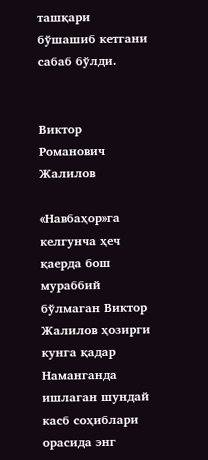ташқари бўшашиб кетгани сабаб бўлди.


Виктор Романович Жалилов

«Навбаҳор»га келгунча ҳеч қаерда бош мураббий бўлмаган Виктор Жалилов ҳозирги кунга қадар Наманганда ишлаган шундай касб соҳиблари орасида энг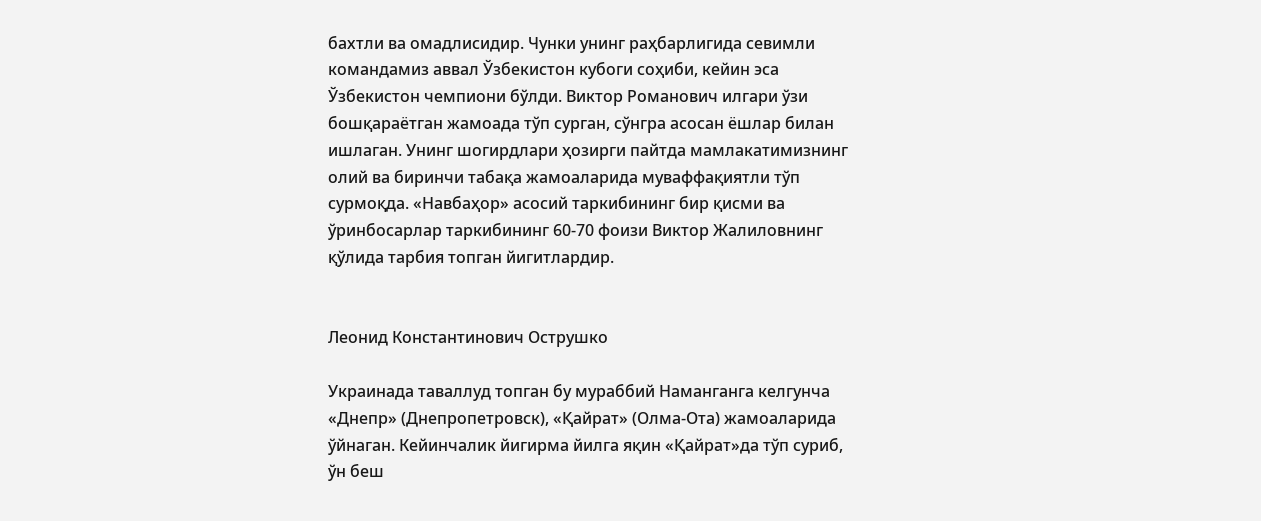бахтли ва омадлисидир. Чунки унинг раҳбарлигида севимли командамиз аввал Ўзбекистон кубоги соҳиби, кейин эса Ўзбекистон чемпиони бўлди. Виктор Романович илгари ўзи бошқараётган жамоада тўп сурган, сўнгра асосан ёшлар билан ишлаган. Унинг шогирдлари ҳозирги пайтда мамлакатимизнинг олий ва биринчи табақа жамоаларида муваффақиятли тўп сурмоқда. «Навбаҳор» асосий таркибининг бир қисми ва ўринбосарлар таркибининг 60-70 фоизи Виктор Жалиловнинг қўлида тарбия топган йигитлардир.


Леонид Константинович Острушко

Украинада таваллуд топган бу мураббий Наманганга келгунча «Днепр» (Днепропетровск), «Қайрат» (Олма-Ота) жамоаларида ўйнаган. Кейинчалик йигирма йилга яқин «Қайрат»да тўп суриб, ўн беш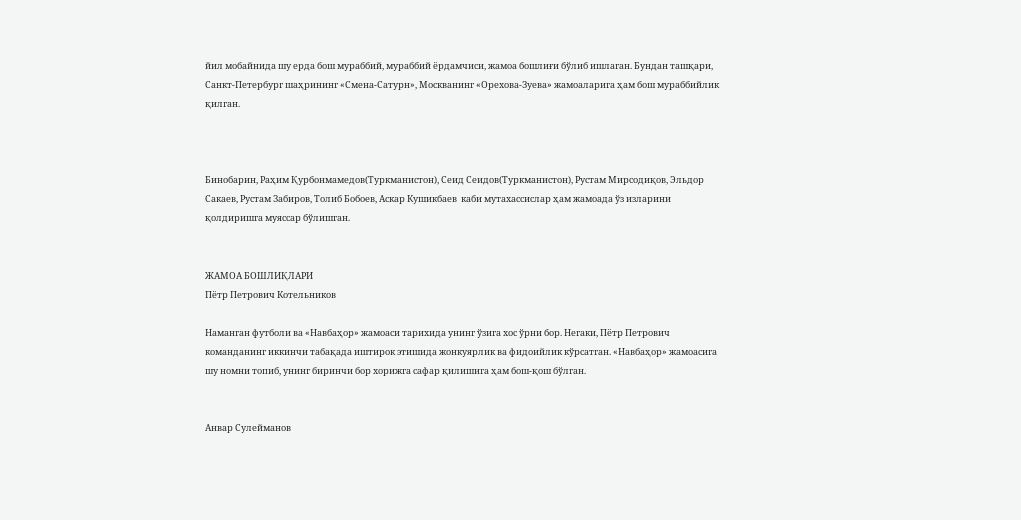йил мобайнида шу ерда бош мураббий, мураббий ёрдамчиси, жамоа бошлиғи бўлиб ишлаган. Бундан ташқари, Санкт-Петербург шаҳрининг «Смена-Сатурн», Москванинг «Орехова-Зуева» жамоаларига ҳам бош мураббийлик қилган.



Бинобарин, Раҳим Қурбонмамедов(Туркманистон), Сеид Сеидов(Туркманистон), Рустам Мирсодиқов, Эльдор Сакаев, Рустам Забиров, Толиб Бобоев, Аскар Кушикбаев  каби мутахассислар ҳам жамоада ўз изларини қолдиришга муяссар бўлишган.


ЖАМОА БОШЛИҚЛАРИ
Пётр Петрович Котельников

Наманган футболи ва «Навбаҳор» жамоаси тарихида унинг ўзига хос ўрни бор. Негаки, Пётр Петрович команданинг иккинчи табақада иштирок этишида жонкуярлик ва фидоийлик кўрсатган. «Навбаҳор» жамоасига шу номни топиб, унинг биринчи бор хорижга сафар қилишига ҳам бош-қош бўлган.


Анвар Сулейманов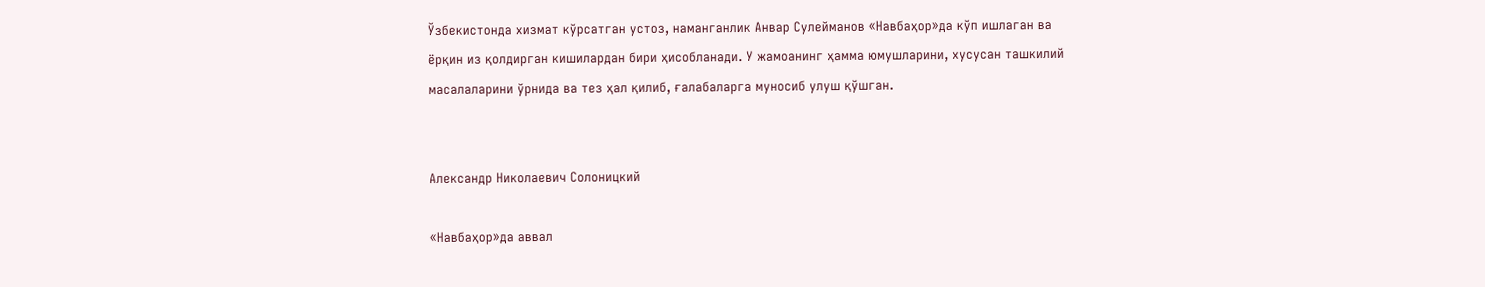Ўзбекистонда хизмат кўрсатган устоз, наманганлик Анвар Сулейманов «Навбаҳор»да кўп ишлаган ва ёрқин из қолдирган кишилардан бири ҳисобланади. У жамоанинг ҳамма юмушларини, хусусан ташкилий масалаларини ўрнида ва тез ҳал қилиб, ғалабаларга муносиб улуш қўшган.


Александр Николаевич Солоницкий

«Навбаҳор»да аввал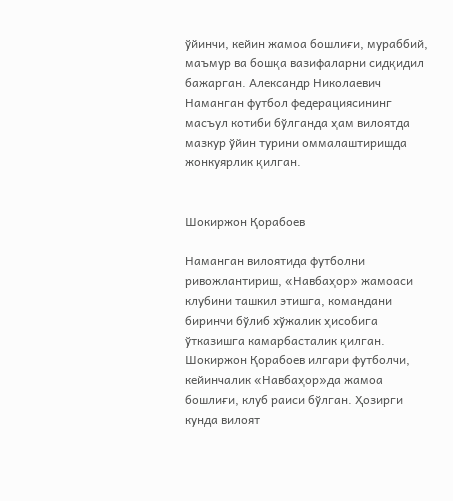ўйинчи, кейин жамоа бошлиғи, мураббий, маъмур ва бошқа вазифаларни сидқидил бажарган. Александр Николаевич Наманган футбол федерациясининг масъул котиби бўлганда ҳам вилоятда мазкур ўйин турини оммалаштиришда жонкуярлик қилган.


Шокиржон Қорабоев

Наманган вилоятида футболни ривожлантириш, «Навбаҳор» жамоаси клубини ташкил этишга, командани биринчи бўлиб хўжалик ҳисобига ўтказишга камарбасталик қилган. Шокиржон Қорабоев илгари футболчи, кейинчалик «Навбаҳор»да жамоа бошлиғи, клуб раиси бўлган. Ҳозирги кунда вилоят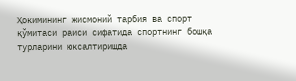Ҳокимининг жисмоний тарбия ва спорт қўмитаси раиси сифатида спортнинг бошқа турларини юксалтиришда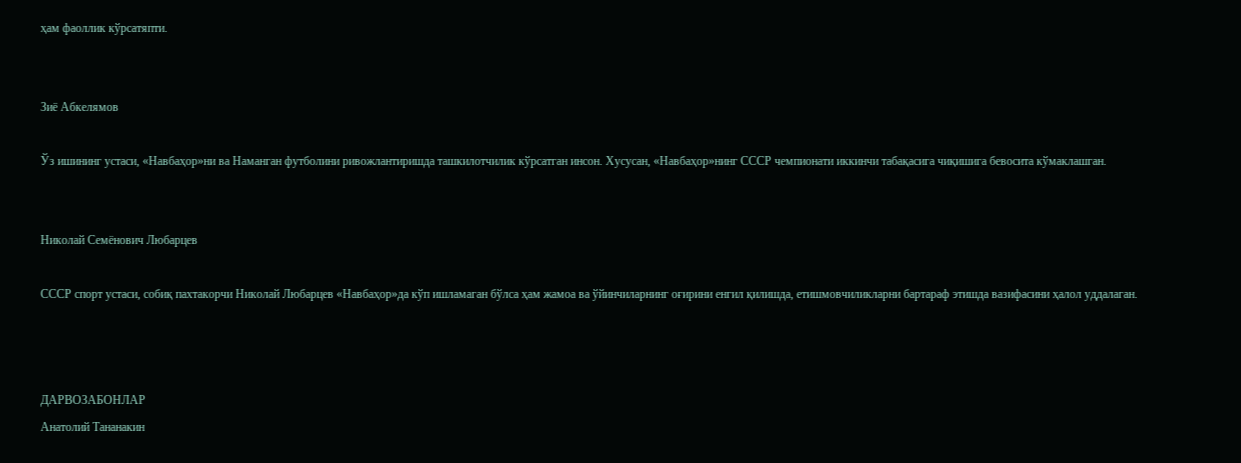ҳам фаоллик кўрсатяпти.


Зиё Абкелямов

Ўз ишининг устаси, «Навбаҳор»ни ва Наманган футболини ривожлантиришда ташкилотчилик кўрсатган инсон. Хусусан, «Навбаҳор»нинг СССР чемпионати иккинчи табақасига чиқишига бевосита кўмаклашган.


Николай Семёнович Любарцев

СССР спорт устаси, собиқ пахтакорчи Николай Любарцев «Навбаҳор»да кўп ишламаган бўлса ҳам жамоа ва ўйинчиларнинг оғирини енгил қилишда, етишмовчиликларни бартараф этишда вазифасини ҳалол уддалаган.



ДАРВОЗАБОНЛАР
Анатолий Тананакин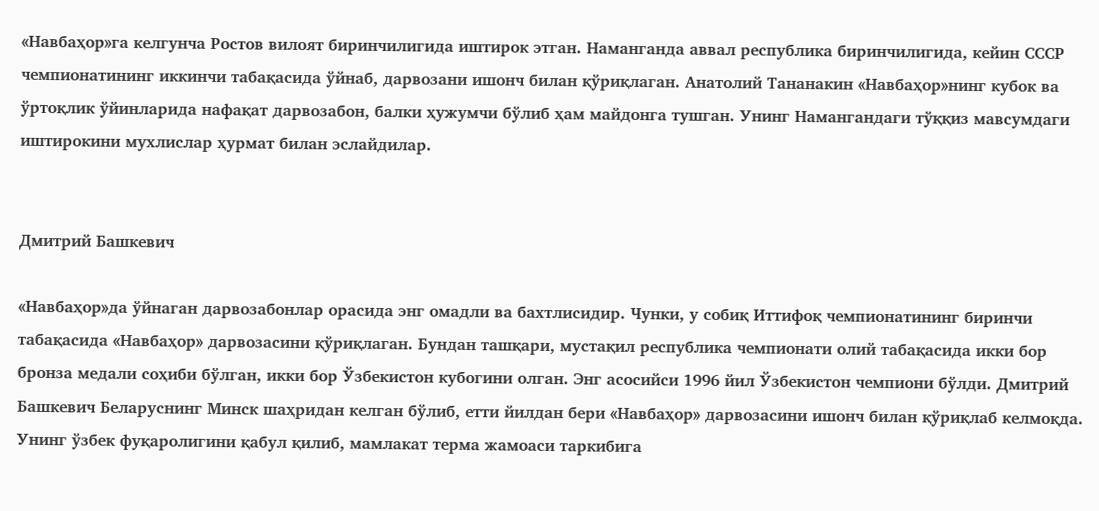«Навбаҳор»га келгунча Ростов вилоят биринчилигида иштирок этган. Наманганда аввал республика биринчилигида, кейин СССР чемпионатининг иккинчи табақасида ўйнаб, дарвозани ишонч билан қўриқлаган. Анатолий Тананакин «Навбаҳор»нинг кубок ва ўртоқлик ўйинларида нафақат дарвозабон, балки ҳужумчи бўлиб ҳам майдонга тушган. Унинг Намангандаги тўққиз мавсумдаги иштирокини мухлислар ҳурмат билан эслайдилар.


Дмитрий Башкевич

«Навбаҳор»да ўйнаган дарвозабонлар орасида энг омадли ва бахтлисидир. Чунки, у собиқ Иттифоқ чемпионатининг биринчи табақасида «Навбаҳор» дарвозасини қўриқлаган. Бундан ташқари, мустақил республика чемпионати олий табақасида икки бор бронза медали соҳиби бўлган, икки бор Ўзбекистон кубогини олган. Энг асосийси 1996 йил Ўзбекистон чемпиони бўлди. Дмитрий Башкевич Беларуснинг Минск шаҳридан келган бўлиб, етти йилдан бери «Навбаҳор» дарвозасини ишонч билан қўриқлаб келмоқда. Унинг ўзбек фуқаролигини қабул қилиб, мамлакат терма жамоаси таркибига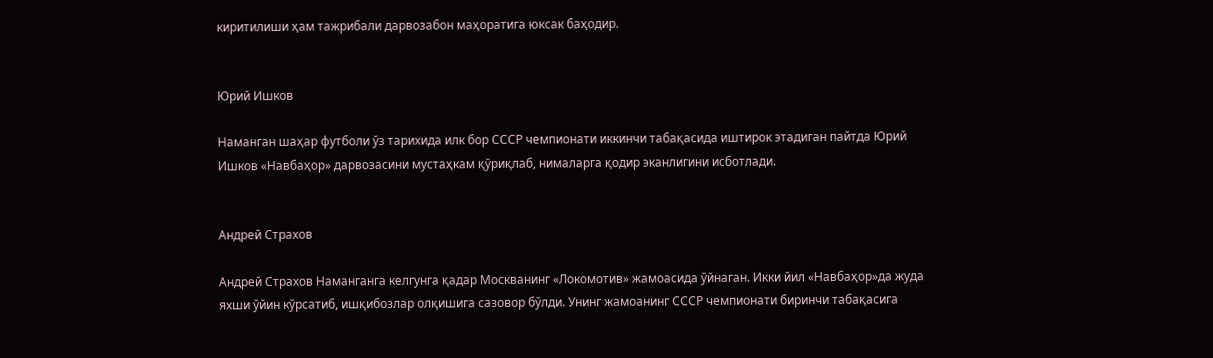киритилиши ҳам тажрибали дарвозабон маҳоратига юксак баҳодир.


Юрий Ишков

Наманган шаҳар футболи ўз тарихида илк бор СССР чемпионати иккинчи табақасида иштирок этадиган пайтда Юрий Ишков «Навбаҳор» дарвозасини мустаҳкам қўриқлаб, нималарга қодир эканлигини исботлади.


Андрей Страхов

Андрей Страхов Наманганга келгунга қадар Москванинг «Локомотив» жамоасида ўйнаган. Икки йил «Навбаҳор»да жуда яхши ўйин кўрсатиб, ишқибозлар олқишига сазовор бўлди. Унинг жамоанинг СССР чемпионати биринчи табақасига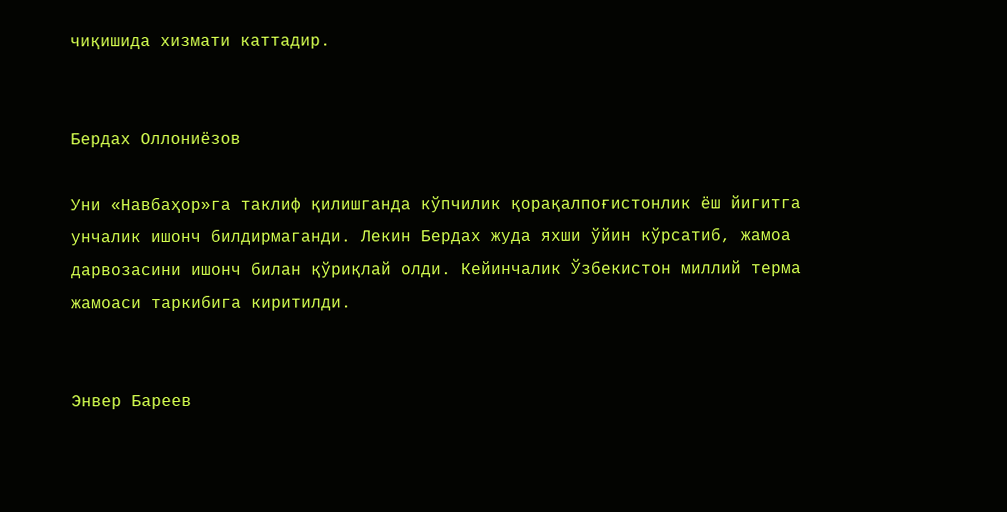чиқишида хизмати каттадир.


Бердах Оллониёзов

Уни «Навбаҳор»га таклиф қилишганда кўпчилик қорақалпоғистонлик ёш йигитга унчалик ишонч билдирмаганди. Лекин Бердах жуда яхши ўйин кўрсатиб, жамоа дарвозасини ишонч билан қўриқлай олди. Кейинчалик Ўзбекистон миллий терма жамоаси таркибига киритилди.


Энвер Бареев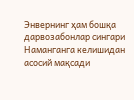Энвернинг ҳам бошқа дарвозабонлар сингари Наманганга келишидан асосий мақсади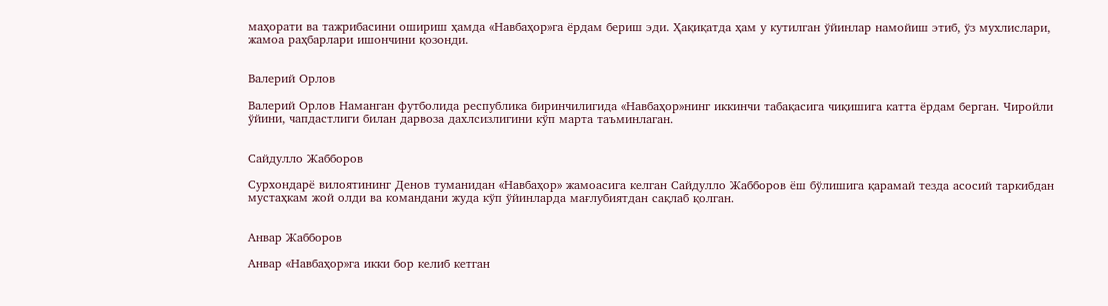маҳорати ва тажрибасини ошириш ҳамда «Навбаҳор»га ёрдам бериш эди. Ҳақиқатда ҳам у кутилган ўйинлар намойиш этиб, ўз мухлислари, жамоа раҳбарлари ишончини қозонди.


Валерий Орлов

Валерий Орлов Наманган футболида республика биринчилигида «Навбаҳор»нинг иккинчи табақасига чиқишига катта ёрдам берган. Чиройли ўйини, чапдастлиги билан дарвоза дахлсизлигини кўп марта таъминлаган.


Сайдулло Жабборов

Сурхондарё вилоятининг Денов туманидан «Навбаҳор» жамоасига келган Сайдулло Жабборов ёш бўлишига қарамай тезда асосий таркибдан мустаҳкам жой олди ва командани жуда кўп ўйинларда мағлубиятдан сақлаб қолган.


Анвар Жабборов

Анвар «Навбаҳор»га икки бор келиб кетган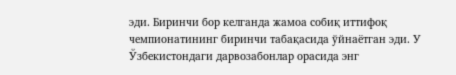эди. Биринчи бор келганда жамоа собиқ иттифоқ чемпионатининг биринчи табақасида ўйнаётган эди. У Ўзбекистондаги дарвозабонлар орасида энг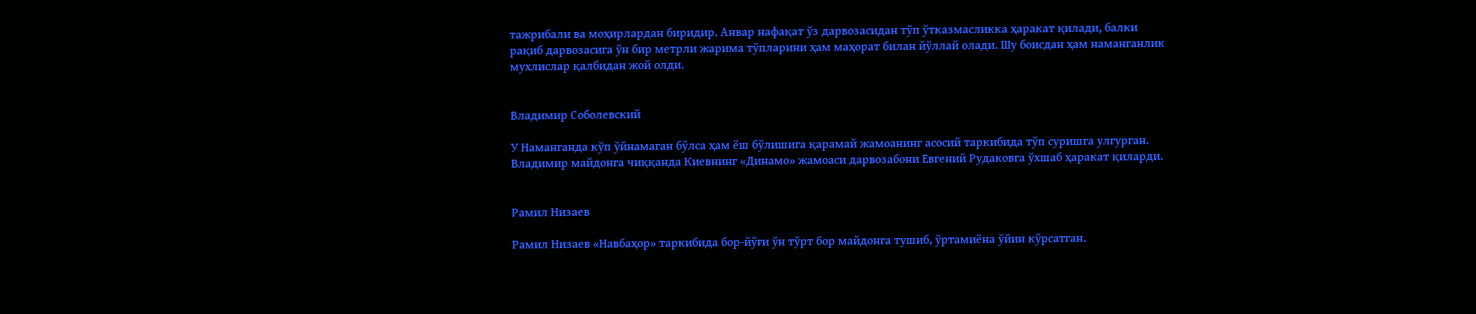тажрибали ва моҳирлардан биридир. Анвар нафақат ўз дарвозасидан тўп ўтказмасликка ҳаракат қилади, балки рақиб дарвозасига ўн бир метрли жарима тўпларини ҳам маҳорат билан йўллай олади. Шу боисдан ҳам наманганлик мухлислар қалбидан жой олди.


Владимир Соболевский

У Наманганда кўп ўйнамаган бўлса ҳам ёш бўлишига қарамай жамоанинг асосий таркибида тўп суришга улгурган. Владимир майдонга чиққанда Киевнинг «Динамо» жамоаси дарвозабони Евгений Рудаковга ўхшаб ҳаракат қиларди.


Рамил Низаев

Рамил Низаев «Навбаҳор» таркибида бор-йўғи ўн тўрт бор майдонга тушиб, ўртамиёна ўйин кўрсатган.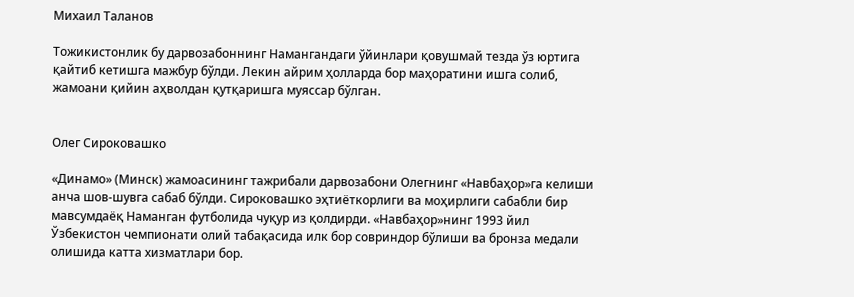Михаил Таланов

Тожикистонлик бу дарвозабоннинг Намангандаги ўйинлари қовушмай тезда ўз юртига қайтиб кетишга мажбур бўлди. Лекин айрим ҳолларда бор маҳоратини ишга солиб, жамоани қийин аҳволдан қутқаришга муяссар бўлган.


Олег Сироковашко

«Динамо» (Минск) жамоасининг тажрибали дарвозабони Олегнинг «Навбаҳор»га келиши анча шов-шувга сабаб бўлди. Сироковашко эҳтиёткорлиги ва моҳирлиги сабабли бир мавсумдаёқ Наманган футболида чуқур из қолдирди. «Навбаҳор»нинг 1993 йил Ўзбекистон чемпионати олий табақасида илк бор совриндор бўлиши ва бронза медали олишида катта хизматлари бор.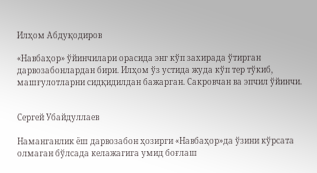Илҳом Абдуқодиров

«Навбаҳор» ўйинчилари орасида энг кўп захирада ўтирган дарвозабонлардан бири. Илҳом ўз устида жуда кўп тер тўкиб, машғулотларни сидқидилдан бажарган. Сакровчан ва эпчил ўйинчи.


Сергей Убайдуллаев

Наманганлик ёш дарвозабон ҳозирги «Навбаҳор»да ўзини кўрсата олмаган бўлсада келажагига умид боғлаш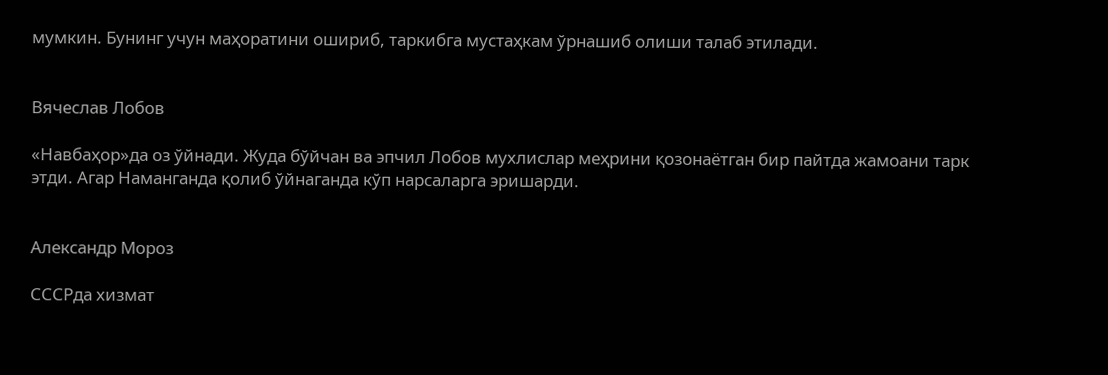мумкин. Бунинг учун маҳоратини ошириб, таркибга мустаҳкам ўрнашиб олиши талаб этилади.


Вячеслав Лобов

«Навбаҳор»да оз ўйнади. Жуда бўйчан ва эпчил Лобов мухлислар меҳрини қозонаётган бир пайтда жамоани тарк этди. Агар Наманганда қолиб ўйнаганда кўп нарсаларга эришарди.


Александр Мороз

СССРда хизмат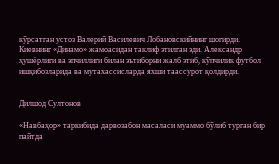кўрсатган устоз Валерий Василевич Лобановскийнинг шогирди. Киевнинг «Динамо» жамоасидан таклиф этилган эди. Александр ҳушёрлиги ва эпчиллиги билан эътиборни жалб этиб, кўпчилик футбол ишқибозларида ва мутахассисларда яхши таассурот қолдирди.


Дилшод Султонов

«Навбаҳор» таркибида дарвозабон масаласи муаммо бўлиб турган бир пайтда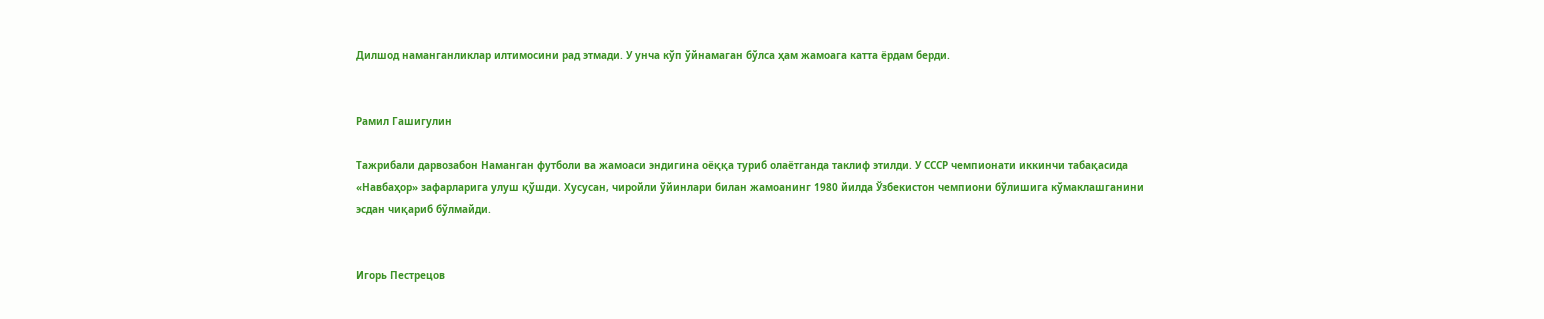Дилшод наманганликлар илтимосини рад этмади. У унча кўп ўйнамаган бўлса ҳам жамоага катта ёрдам берди.


Рамил Гашигулин

Тажрибали дарвозабон Наманган футболи ва жамоаси эндигина оёққа туриб олаётганда таклиф этилди. У СССР чемпионати иккинчи табақасида «Навбаҳор» зафарларига улуш қўшди. Хусусан, чиройли ўйинлари билан жамоанинг 1980 йилда Ўзбекистон чемпиони бўлишига кўмаклашганини эсдан чиқариб бўлмайди.


Игорь Пестрецов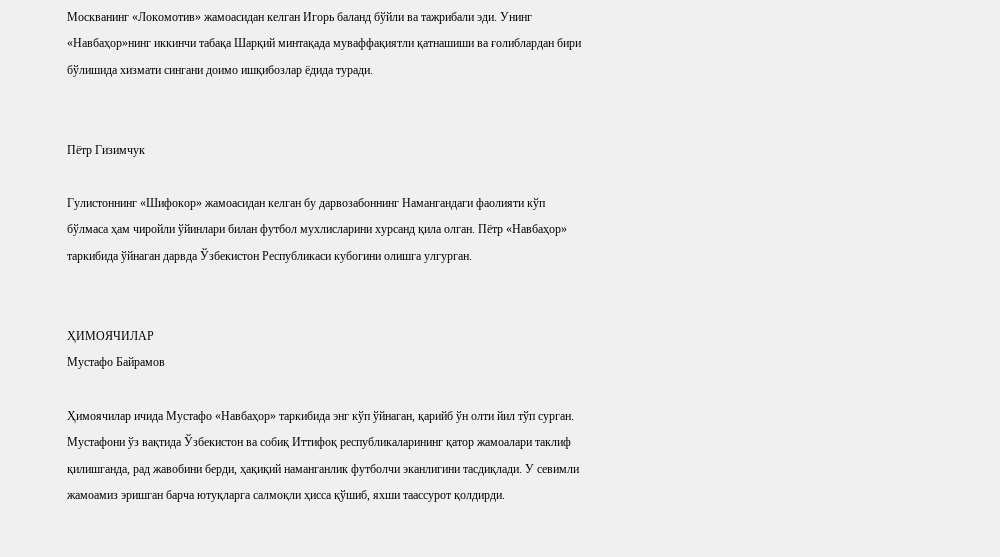Москванинг «Локомотив» жамоасидан келган Игорь баланд бўйли ва тажрибали эди. Унинг «Навбаҳор»нинг иккинчи табақа Шарқий минтақада муваффақиятли қатнашиши ва ғолиблардан бири бўлишида хизмати сингани доимо ишқибозлар ёдида туради.


Пётр Гизимчук

Гулистоннинг «Шифокор» жамоасидан келган бу дарвозабоннинг Намангандаги фаолияти кўп бўлмаса ҳам чиройли ўйинлари билан футбол мухлисларини хурсанд қила олган. Пётр «Навбаҳор» таркибида ўйнаган дарвда Ўзбекистон Республикаси кубогини олишга улгурган.


ҲИМОЯЧИЛАР
Мустафо Байрамов

Ҳимоячилар ичида Мустафо «Навбаҳор» таркибида энг кўп ўйнаган, қарийб ўн олти йил тўп сурган. Мустафони ўз вақтида Ўзбекистон ва собиқ Иттифоқ республикаларининг қатор жамоалари таклиф қилишганда, рад жавобини берди, ҳақиқий наманганлик футболчи эканлигини тасдиқлади. У севимли жамоамиз эришган барча ютуқларга салмоқли ҳисса қўшиб, яхши таассурот қолдирди.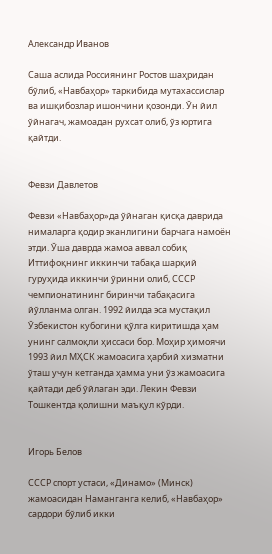Александр Иванов

Саша аслида Россиянинг Ростов шаҳридан бўлиб, «Навбаҳор» таркибида мутахассислар ва ишқибозлар ишончини қозонди. Ўн йил ўйнагач, жамоадан рухсат олиб, ўз юртига қайтди.


Февзи Давлетов

Февзи «Навбаҳор»да ўйнаган қисқа даврида нималарга қодир эканлигини барчага намоён этди. Ўша даврда жамоа аввал собиқ Иттифоқнинг иккинчи табақа шарқий гуруҳида иккинчи ўринни олиб, СССР чемпионатининг биринчи табақасига йўлланма олган. 1992 йилда эса мустақил Ўзбекистон кубогини қўлга киритишда ҳам унинг салмоқли ҳиссаси бор. Моҳир ҳимоячи 1993 йил МҲСК жамоасига ҳарбий хизматни ўташ учун кетганда ҳамма уни ўз жамоасига қайтади деб ўйлаган эди. Лекин Февзи Тошкентда қолишни маъқул кўрди.


Игорь Белов

СССР спорт устаси, «Динамо» (Минск) жамоасидан Наманганга келиб, «Навбаҳор» сардори бўлиб икки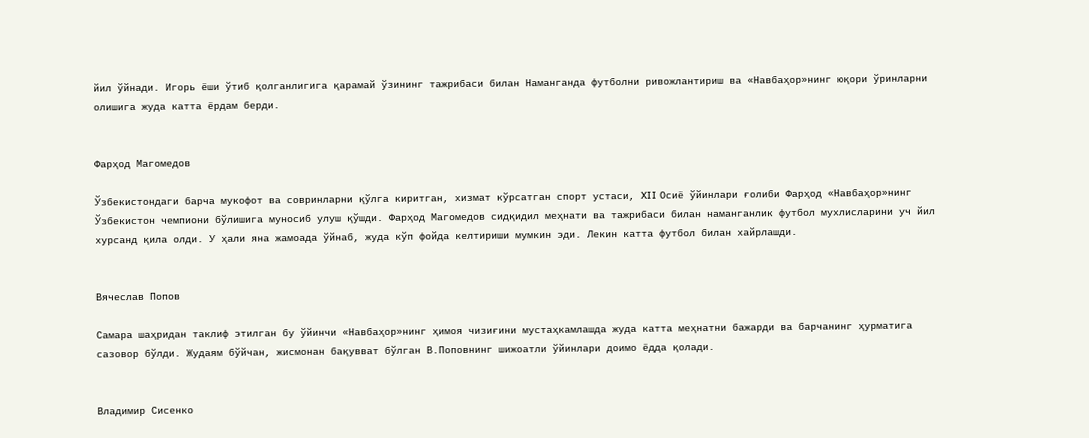йил ўйнади. Игорь ёши ўтиб қолганлигига қарамай ўзининг тажрибаси билан Наманганда футболни ривожлантириш ва «Навбаҳор»нинг юқори ўринларни олишига жуда катта ёрдам берди.


Фарҳод Магомедов

Ўзбекистондаги барча мукофот ва совринларни қўлга киритган, хизмат кўрсатган спорт устаси, XII Осиё ўйинлари ғолиби Фарҳод «Навбаҳор»нинг Ўзбекистон чемпиони бўлишига муносиб улуш қўшди. Фарҳод Магомедов сидқидил меҳнати ва тажрибаси билан наманганлик футбол мухлисларини уч йил хурсанд қила олди. У ҳали яна жамоада ўйнаб, жуда кўп фойда келтириши мумкин эди. Лекин катта футбол билан хайрлашди.


Вячеслав Попов

Самара шаҳридан таклиф этилган бу ўйинчи «Навбаҳор»нинг ҳимоя чизиғини мустаҳкамлашда жуда катта меҳнатни бажарди ва барчанинг ҳурматига сазовор бўлди. Жудаям бўйчан, жисмонан бақувват бўлган В.Поповнинг шижоатли ўйинлари доимо ёдда қолади.


Владимир Сисенко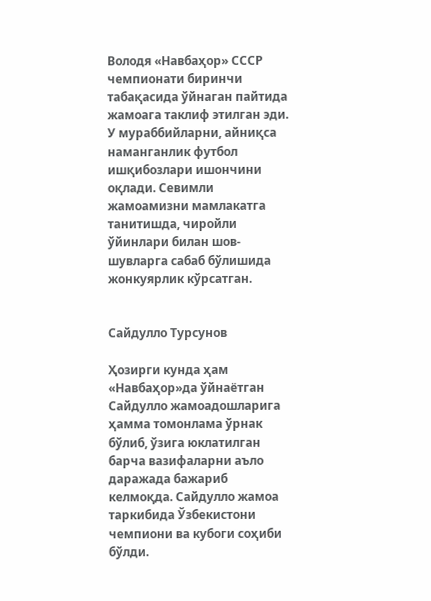Володя «Навбаҳор» СССР чемпионати биринчи табақасида ўйнаган пайтида жамоага таклиф этилган эди. У мураббийларни, айниқса наманганлик футбол ишқибозлари ишончини оқлади. Севимли жамоамизни мамлакатга танитишда, чиройли ўйинлари билан шов-шувларга сабаб бўлишида жонкуярлик кўрсатган.


Сайдулло Турсунов

Ҳозирги кунда ҳам «Навбаҳор»да ўйнаётган Сайдулло жамоадошларига ҳамма томонлама ўрнак бўлиб, ўзига юклатилган барча вазифаларни аъло даражада бажариб келмоқда. Сайдулло жамоа таркибида Ўзбекистони чемпиони ва кубоги соҳиби бўлди.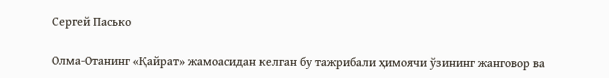Сергей Пасько

Олма-Отанинг «Қайрат» жамоасидан келган бу тажрибали ҳимоячи ўзининг жанговор ва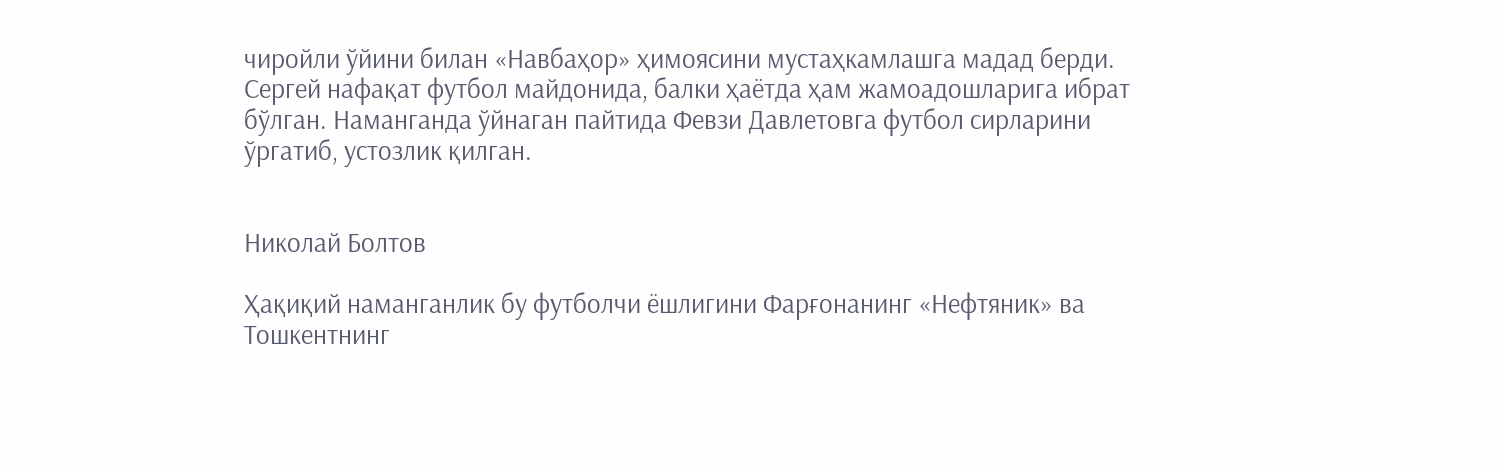чиройли ўйини билан «Навбаҳор» ҳимоясини мустаҳкамлашга мадад берди. Сергей нафақат футбол майдонида, балки ҳаётда ҳам жамоадошларига ибрат бўлган. Наманганда ўйнаган пайтида Февзи Давлетовга футбол сирларини ўргатиб, устозлик қилган.


Николай Болтов

Ҳақиқий наманганлик бу футболчи ёшлигини Фарғонанинг «Нефтяник» ва Тошкентнинг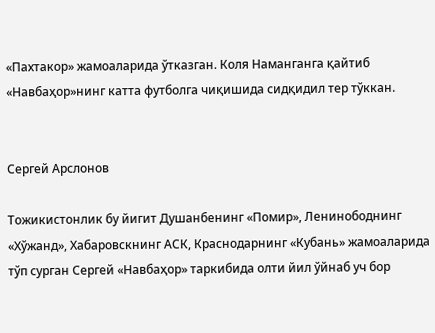«Пахтакор» жамоаларида ўтказган. Коля Наманганга қайтиб «Навбаҳор»нинг катта футболга чиқишида сидқидил тер тўккан.


Сергей Арслонов

Тожикистонлик бу йигит Душанбенинг «Помир», Ленинободнинг «Хўжанд», Хабаровскнинг АСК, Краснодарнинг «Кубань» жамоаларида тўп сурган Сергей «Навбаҳор» таркибида олти йил ўйнаб уч бор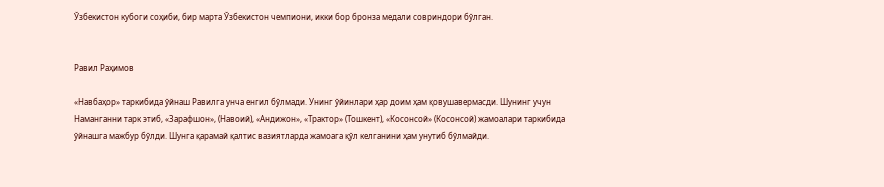Ўзбекистон кубоги соҳиби, бир марта Ўзбекистон чемпиони, икки бор бронза медали совриндори бўлган.


Равил Раҳимов

«Навбаҳор» таркибида ўйнаш Равилга унча енгил бўлмади. Унинг ўйинлари ҳар доим ҳам қовушавермасди. Шунинг учун Наманганни тарк этиб, «Зарафшон», (Навоий), «Андижон», «Трактор» (Тошкент), «Косонсой» (Косонсой) жамоалари таркибида ўйнашга мажбур бўлди. Шунга қарамай қалтис вазиятларда жамоага қўл келганини ҳам унутиб бўлмайди.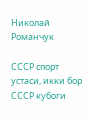Николай Романчук

СССР спорт устаси, икки бор СССР кубоги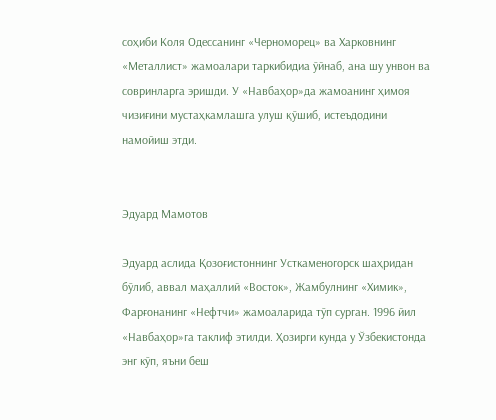соҳиби Коля Одессанинг «Черноморец» ва Харковнинг «Металлист» жамоалари таркибидиа ўйнаб, ана шу унвон ва совринларга эришди. У «Навбаҳор»да жамоанинг ҳимоя чизиғини мустаҳкамлашга улуш қўшиб, истеъдодини намойиш этди.


Эдуард Мамотов

Эдуард аслида Қозоғистоннинг Усткаменогорск шаҳридан бўлиб, аввал маҳаллий «Восток», Жамбулнинг «Химик», Фарғонанинг «Нефтчи» жамоаларида тўп сурган. 1996 йил «Навбаҳор»га таклиф этилди. Ҳозирги кунда у Ўзбекистонда энг кўп, яъни беш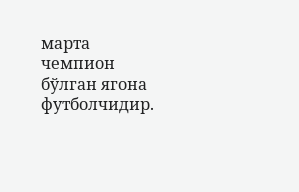марта чемпион бўлган ягона футболчидир.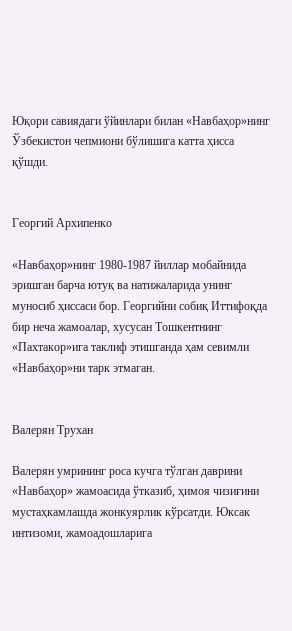Юқори савиядаги ўйинлари билан «Навбаҳор»нинг Ўзбекистон чепмиони бўлишига катта ҳисса қўшди.


Георгий Архипенко

«Навбаҳор»нинг 1980-1987 йиллар мобайнида эришган барча ютуқ ва натижаларида унинг муносиб ҳиссаси бор. Георгийни собиқ Иттифоқда бир неча жамоалар, хусусан Тошкентнинг «Пахтакор»ига таклиф этишганда ҳам севимли «Навбаҳор»ни тарк этмаган.


Валерян Трухан

Валерян умрининг роса кучга тўлган даврини «Навбаҳор» жамоасида ўтказиб, ҳимоя чизиғини мустаҳкамлашда жонкуярлик кўрсатди. Юксак интизоми, жамоадошларига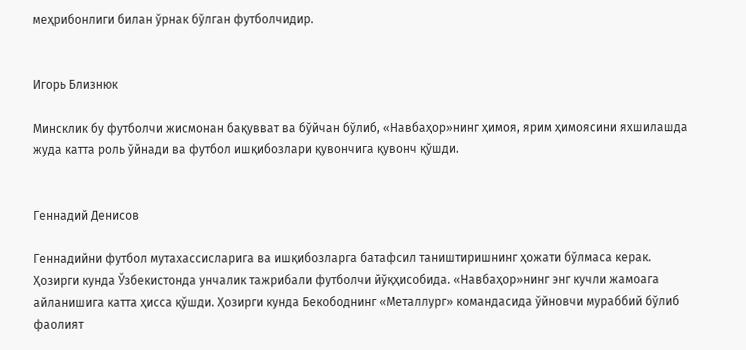меҳрибонлиги билан ўрнак бўлган футболчидир.


Игорь Близнюк

Минсклик бу футболчи жисмонан бақувват ва бўйчан бўлиб, «Навбаҳор»нинг ҳимоя, ярим ҳимоясини яхшилашда жуда катта роль ўйнади ва футбол ишқибозлари қувончига қувонч қўшди.


Геннадий Денисов

Геннадийни футбол мутахассисларига ва ишқибозларга батафсил таништиришнинг ҳожати бўлмаса керак. Ҳозирги кунда Ўзбекистонда унчалик тажрибали футболчи йўқҳисобида. «Навбаҳор»нинг энг кучли жамоага айланишига катта ҳисса қўшди. Ҳозирги кунда Бекободнинг «Металлург» командасида ўйновчи мураббий бўлиб фаолият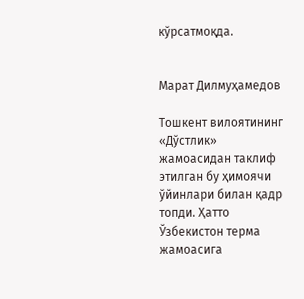кўрсатмоқда.


Марат Дилмуҳамедов

Тошкент вилоятининг «Дўстлик» жамоасидан таклиф этилган бу ҳимоячи ўйинлари билан қадр топди. Ҳатто Ўзбекистон терма жамоасига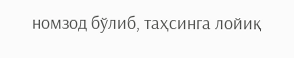номзод бўлиб, таҳсинга лойиқ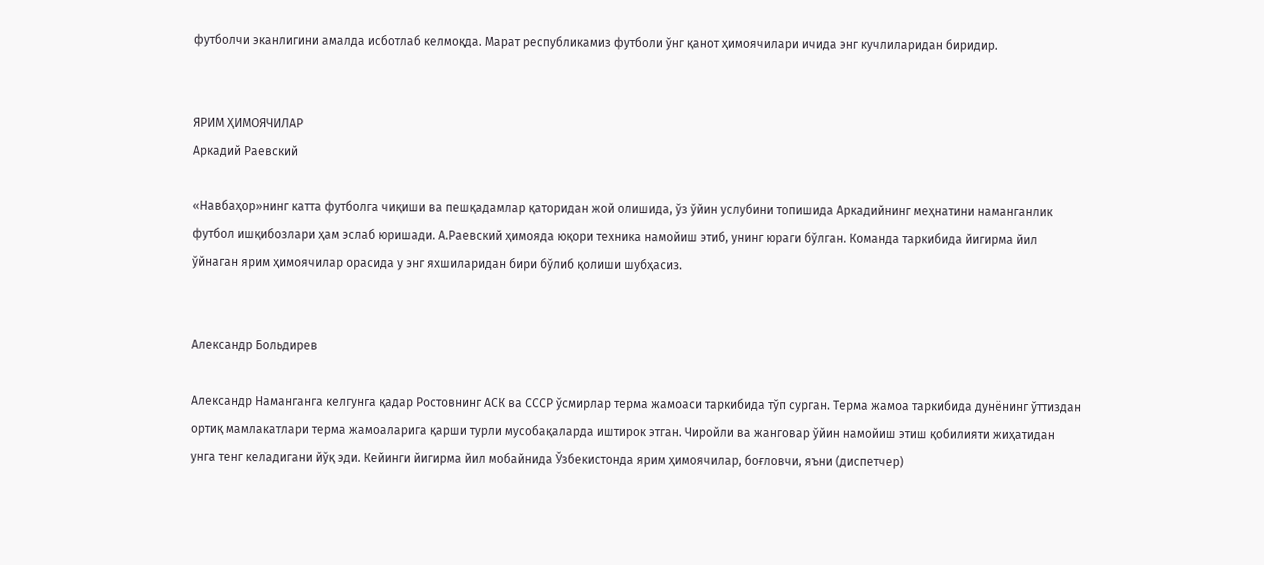футболчи эканлигини амалда исботлаб келмоқда. Марат республикамиз футболи ўнг қанот ҳимоячилари ичида энг кучлиларидан биридир.


ЯРИМ ҲИМОЯЧИЛАР
Аркадий Раевский

«Навбаҳор»нинг катта футболга чиқиши ва пешқадамлар қаторидан жой олишида, ўз ўйин услубини топишида Аркадийнинг меҳнатини наманганлик футбол ишқибозлари ҳам эслаб юришади. А.Раевский ҳимояда юқори техника намойиш этиб, унинг юраги бўлган. Команда таркибида йигирма йил ўйнаган ярим ҳимоячилар орасида у энг яхшиларидан бири бўлиб қолиши шубҳасиз.


Александр Больдирев

Александр Наманганга келгунга қадар Ростовнинг АСК ва СССР ўсмирлар терма жамоаси таркибида тўп сурган. Терма жамоа таркибида дунёнинг ўттиздан ортиқ мамлакатлари терма жамоаларига қарши турли мусобақаларда иштирок этган. Чиройли ва жанговар ўйин намойиш этиш қобилияти жиҳатидан унга тенг келадигани йўқ эди. Кейинги йигирма йил мобайнида Ўзбекистонда ярим ҳимоячилар, боғловчи, яъни (диспетчер)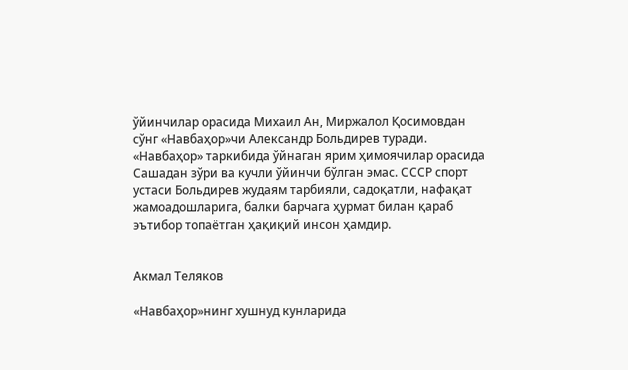ўйинчилар орасида Михаил Ан, Миржалол Қосимовдан сўнг «Навбаҳор»чи Александр Больдирев туради. «Навбаҳор» таркибида ўйнаган ярим ҳимоячилар орасида Сашадан зўри ва кучли ўйинчи бўлган эмас. СССР спорт устаси Больдирев жудаям тарбияли, садоқатли, нафақат жамоадошларига, балки барчага ҳурмат билан қараб эътибор топаётган ҳақиқий инсон ҳамдир.


Акмал Теляков

«Навбаҳор»нинг хушнуд кунларида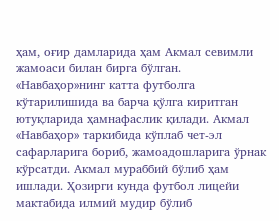ҳам, оғир дамларида ҳам Акмал севимли жамоаси билан бирга бўлган. «Навбаҳор»нинг катта футболга кўтарилишида ва барча қўлга киритган ютуқларида ҳамнафаслик қилади. Акмал «Навбаҳор» таркибида кўплаб чет-эл сафарларига бориб, жамоадошларига ўрнак кўрсатди. Акмал мураббий бўлиб ҳам ишлади. Ҳозирги кунда футбол лицейи мактабида илмий мудир бўлиб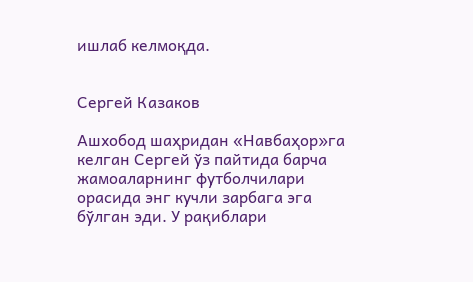ишлаб келмоқда.


Сергей Казаков

Ашхобод шаҳридан «Навбаҳор»га келган Сергей ўз пайтида барча жамоаларнинг футболчилари орасида энг кучли зарбага эга бўлган эди. У рақиблари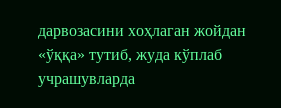дарвозасини хоҳлаган жойдан «ўққа» тутиб, жуда кўплаб учрашувларда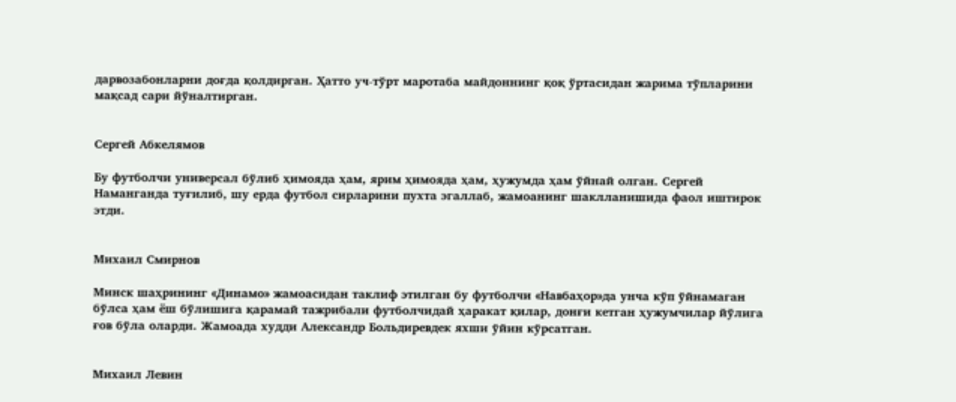дарвозабонларни доғда қолдирган. Ҳатто уч-тўрт маротаба майдоннинг қоқ ўртасидан жарима тўпларини мақсад сари йўналтирган.


Сергей Абкелямов

Бу футболчи универсал бўлиб ҳимояда ҳам, ярим ҳимояда ҳам, ҳужумда ҳам ўйнай олган. Сергей Наманганда туғилиб, шу ерда футбол сирларини пухта эгаллаб, жамоанинг шаклланишида фаол иштирок этди.


Михаил Смирнов

Минск шаҳрининг «Динамо» жамоасидан таклиф этилган бу футболчи «Навбаҳор»да унча кўп ўйнамаган бўлса ҳам ёш бўлишига қарамай тажрибали футболчидай ҳаракат қилар, донғи кетган ҳужумчилар йўлига ғов бўла оларди. Жамоада худди Александр Больдиревдек яхши ўйин кўрсатган.


Михаил Левин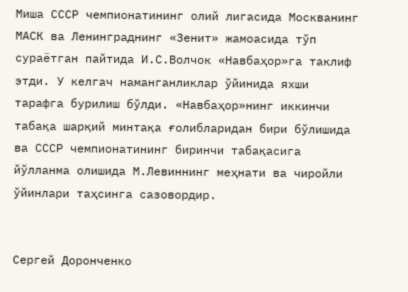Миша СССР чемпионатининг олий лигасида Москванинг МАСК ва Ленинграднинг «Зенит» жамоасида тўп сураётган пайтида И.С.Волчок «Навбаҳор»га таклиф этди. У келгач наманганликлар ўйинида яхши тарафга бурилиш бўлди. «Навбаҳор»нинг иккинчи табақа шарқий минтақа ғолибларидан бири бўлишида ва СССР чемпионатининг биринчи табақасига йўлланма олишида М.Левиннинг меҳнати ва чиройли ўйинлари таҳсинга сазовордир.


Сергей Доронченко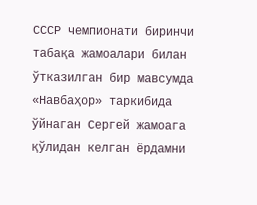СССР чемпионати биринчи табақа жамоалари билан ўтказилган бир мавсумда «Навбаҳор» таркибида ўйнаган Сергей жамоага қўлидан келган ёрдамни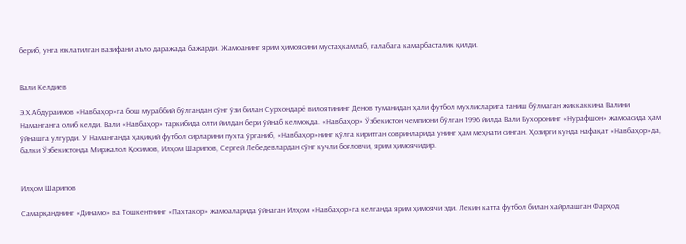бериб, унга юклатилган вазифани аъло даражада бажарди. Жамоанинг ярим ҳимоясини мустаҳкамлаб, ғалабага камарбасталик қилди.


Вали Келдиев

Э.Х.Абдураимов «Навбаҳор»га бош мураббий бўлгандан сўнг ўзи билан Сурхондарё вилоятининг Денов туманидан ҳали футбол мухлисларига таниш бўлмаган жиккаккина Валини Наманганга олиб келди. Вали «Навбаҳор» таркибида олти йилдан бери ўйнаб келмоқда. «Навбаҳор» Ўзбекистон чемпиони бўлган 1996 йилда Вали Бухоронинг «Нурафшон» жамоасида ҳам ўйнашга улгурди. У Наманганда ҳақиқий футбол сирларини пухта ўрганиб, «Навбаҳор»нинг қўлга киритган совринларида унинг ҳам меҳнати синган. Ҳозирги кунда нафақат «Навбаҳор»да, балки Ўзбекистонда Миржалол Қосимов, Илҳом Шарипов, Сергей Лебедевлардан сўнг кучли боғловчи, ярим ҳимоячидир.


Илҳом Шарипов

Самарқанднинг «Динамо» ва Тошкентнинг «Пахтакор» жамоаларида ўйнаган Илҳом «Навбаҳор»га келганда ярим ҳимоячи эди. Лекин катта футбол билан хайрлашган Фарҳод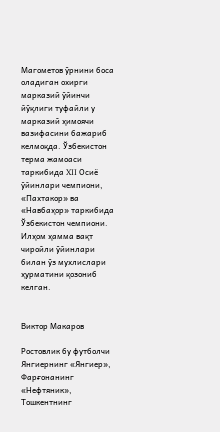Магометов ўрнини боса оладиган охирги марказий ўйинчи йўқлиги туфайли у марказий ҳимоячи вазифасини бажариб келмоқда. Ўзбекистон терма жамоаси таркибида XII Осиё ўйинлари чемпиони, «Пахтакор» ва «Навбаҳор» таркибида Ўзбекистон чемпиони. Илҳом ҳамма вақт чиройли ўйинлари билан ўз мухлислари ҳурматини қозониб келган.


Виктор Макаров

Ростовлик бу футболчи Янгиернинг «Янгиер», Фарғонанинг «Нефтяник», Тошкентнинг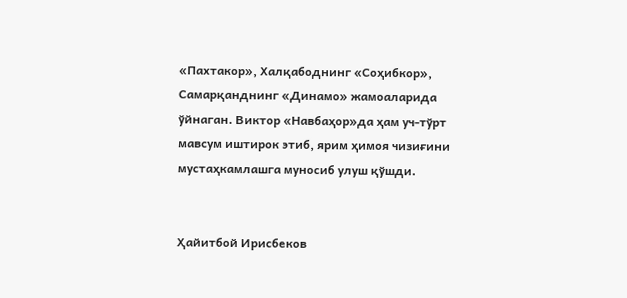«Пахтакор», Халқабоднинг «Соҳибкор», Самарқанднинг «Динамо» жамоаларида ўйнаган. Виктор «Навбаҳор»да ҳам уч-тўрт мавсум иштирок этиб, ярим ҳимоя чизиғини мустаҳкамлашга муносиб улуш қўшди.


Ҳайитбой Ирисбеков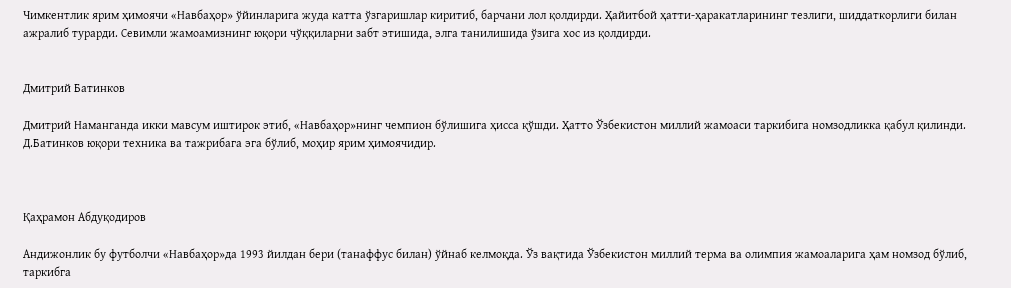Чимкентлик ярим ҳимоячи «Навбаҳор» ўйинларига жуда катта ўзгаришлар киритиб, барчани лол қолдирди. Ҳайитбой ҳатти-ҳаракатларининг тезлиги, шиддаткорлиги билан ажралиб турарди. Севимли жамоамизнинг юқори чўққиларни забт этишида, элга танилишида ўзига хос из қолдирди.


Дмитрий Батинков

Дмитрий Наманганда икки мавсум иштирок этиб, «Навбаҳор»нинг чемпион бўлишига ҳисса қўшди. Ҳатто Ўзбекистон миллий жамоаси таркибига номзодликка қабул қилинди. Д.Батинков юқори техника ва тажрибага эга бўлиб, моҳир ярим ҳимоячидир.



Қаҳрамон Абдуқодиров

Андижонлик бу футболчи «Навбаҳор»да 1993 йилдан бери (танаффус билан) ўйнаб келмоқда. Ўз вақтида Ўзбекистон миллий терма ва олимпия жамоаларига ҳам номзод бўлиб, таркибга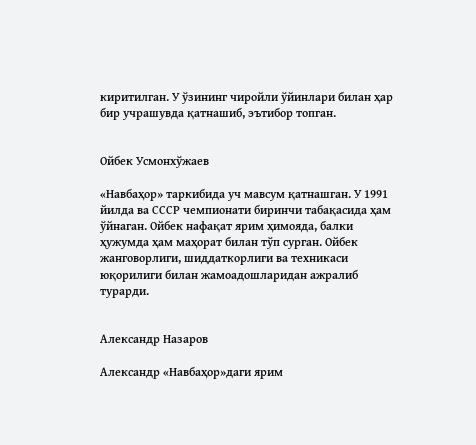киритилган. У ўзининг чиройли ўйинлари билан ҳар бир учрашувда қатнашиб, эътибор топган.


Ойбек Усмонхўжаев

«Навбаҳор» таркибида уч мавсум қатнашган. У 1991 йилда ва СССР чемпионати биринчи табақасида ҳам ўйнаган. Ойбек нафақат ярим ҳимояда, балки ҳужумда ҳам маҳорат билан тўп сурган. Ойбек жанговорлиги, шиддаткорлиги ва техникаси юқорилиги билан жамоадошларидан ажралиб турарди.


Александр Назаров

Александр «Навбаҳор»даги ярим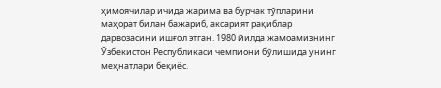ҳимоячилар ичида жарима ва бурчак тўпларини маҳорат билан бажариб, аксарият рақиблар дарвозасини ишғол этган. 1980 йилда жамоамизнинг Ўзбекистон Республикаси чемпиони бўлишида унинг меҳнатлари беқиёс.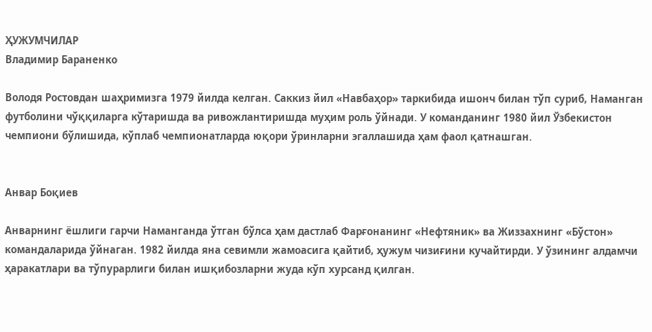ҲУЖУМЧИЛАР
Владимир Бараненко

Володя Ростовдан шаҳримизга 1979 йилда келган. Саккиз йил «Навбаҳор» таркибида ишонч билан тўп суриб, Наманган футболини чўққиларга кўтаришда ва ривожлантиришда муҳим роль ўйнади. У команданинг 1980 йил Ўзбекистон чемпиони бўлишида, кўплаб чемпионатларда юқори ўринларни эгаллашида ҳам фаол қатнашган.


Анвар Боқиев

Анварнинг ёшлиги гарчи Наманганда ўтган бўлса ҳам дастлаб Фарғонанинг «Нефтяник» ва Жиззахнинг «Бўстон» командаларида ўйнаган. 1982 йилда яна севимли жамоасига қайтиб, ҳужум чизиғини кучайтирди. У ўзининг алдамчи ҳаракатлари ва тўпурарлиги билан ишқибозларни жуда кўп хурсанд қилган.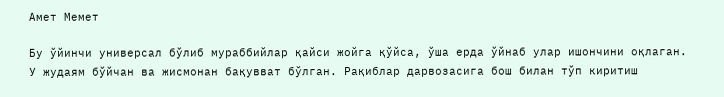Амет Мемет

Бу ўйинчи универсал бўлиб мураббийлар қайси жойга қўйса, ўша ерда ўйнаб улар ишончини оқлаган. У жудаям бўйчан ва жисмонан бақувват бўлган. Рақиблар дарвозасига бош билан тўп киритиш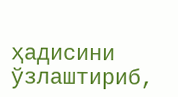ҳадисини ўзлаштириб,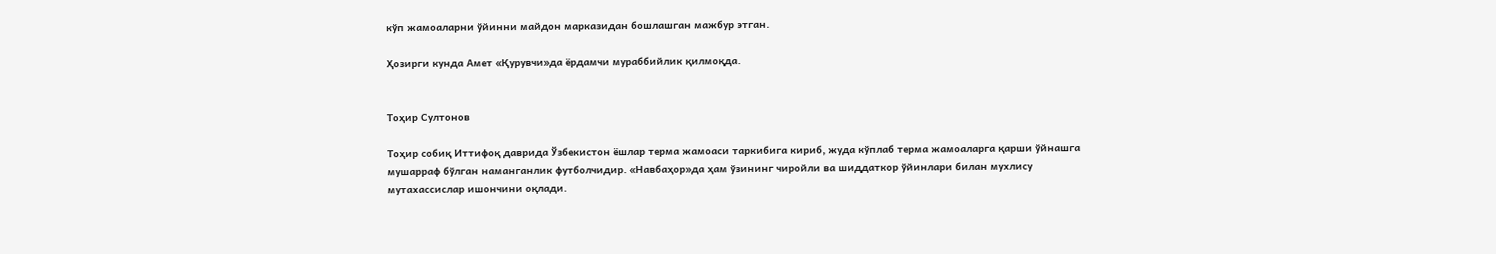кўп жамоаларни ўйинни майдон марказидан бошлашган мажбур этган.

Ҳозирги кунда Амет «Қурувчи»да ёрдамчи мураббийлик қилмоқда.


Тоҳир Султонов

Тоҳир собиқ Иттифоқ даврида Ўзбекистон ёшлар терма жамоаси таркибига кириб, жуда кўплаб терма жамоаларга қарши ўйнашга мушарраф бўлган наманганлик футболчидир. «Навбаҳор»да ҳам ўзининг чиройли ва шиддаткор ўйинлари билан мухлису мутахассислар ишончини оқлади.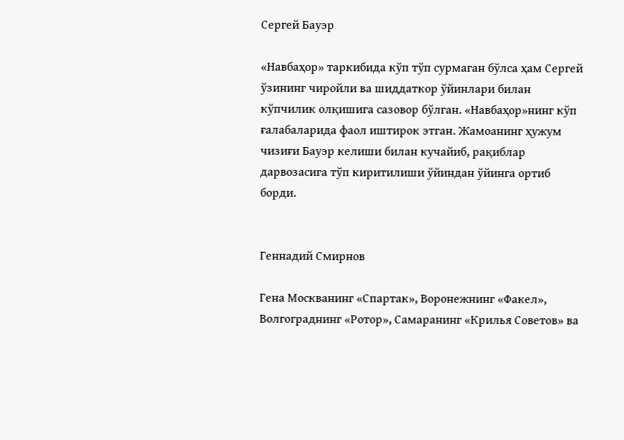Сергей Бауэр

«Навбаҳор» таркибида кўп тўп сурмаган бўлса ҳам Сергей ўзининг чиройли ва шиддаткор ўйинлари билан кўпчилик олқишига сазовор бўлган. «Навбаҳор»нинг кўп ғалабаларида фаол иштирок этган. Жамоанинг ҳужум чизиғи Бауэр келиши билан кучайиб, рақиблар дарвозасига тўп киритилиши ўйиндан ўйинга ортиб борди.


Геннадий Смирнов

Гена Москванинг «Спартак», Воронежнинг «Факел», Волгограднинг «Ротор», Самаранинг «Крилья Советов» ва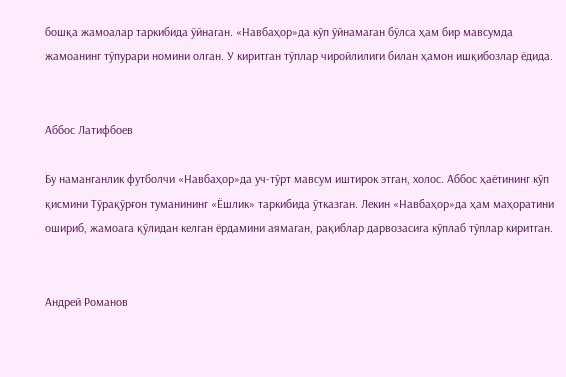бошқа жамоалар таркибида ўйнаган. «Навбаҳор»да кўп ўйнамаган бўлса ҳам бир мавсумда жамоанинг тўпурари номини олган. У киритган тўплар чиройлилиги билан ҳамон ишқибозлар ёдида.


Аббос Латифбоев

Бу наманганлик футболчи «Навбаҳор»да уч-тўрт мавсум иштирок этган, холос. Аббос ҳаётининг кўп қисмини Тўрақўрғон туманининг «Ёшлик» таркибида ўтказган. Лекин «Навбаҳор»да ҳам маҳоратини ошириб, жамоага қўлидан келган ёрдамини аямаган, рақиблар дарвозасига кўплаб тўплар киритган.


Андрей Романов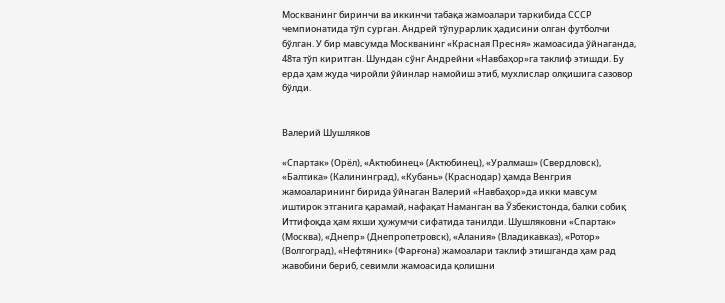Москванинг биринчи ва иккинчи табақа жамоалари таркибида СССР чемпионатида тўп сурган. Андрей тўпурарлик ҳадисини олган футболчи бўлган. У бир мавсумда Москванинг «Красная Пресня» жамоасида ўйнаганда, 48та тўп киритган. Шундан сўнг Андрейни «Навбаҳор»га таклиф этишди. Бу ерда ҳам жуда чиройли ўйинлар намойиш этиб, мухлислар олқишига сазовор бўлди.


Валерий Шушляков

«Спартак» (Орёл), «Актюбинец» (Актюбинец), «Уралмаш» (Свердловск), «Балтика» (Калининград), «Кубань» (Краснодар) ҳамда Венгрия жамоаларининг бирида ўйнаган Валерий «Навбаҳор»да икки мавсум иштирок этганига қарамай, нафақат Наманган ва Ўзбекистонда, балки собиқ Иттифоқда ҳам яхши ҳужумчи сифатида танилди. Шушляковни «Спартак» (Москва), «Днепр» (Днепропетровск), «Алания» (Владикавказ), «Ротор» (Волгоград), «Нефтяник» (Фарғона) жамоалари таклиф этишганда ҳам рад жавобини бериб, севимли жамоасида қолишни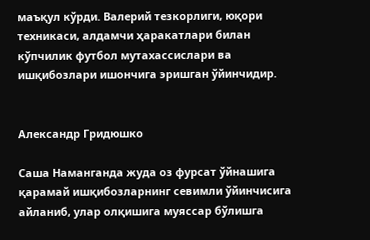маъқул кўрди. Валерий тезкорлиги, юқори техникаси, алдамчи ҳаракатлари билан кўпчилик футбол мутахассислари ва ишқибозлари ишончига эришган ўйинчидир.


Александр Гридюшко

Саша Наманганда жуда оз фурсат ўйнашига қарамай ишқибозларнинг севимли ўйинчисига айланиб, улар олқишига муяссар бўлишга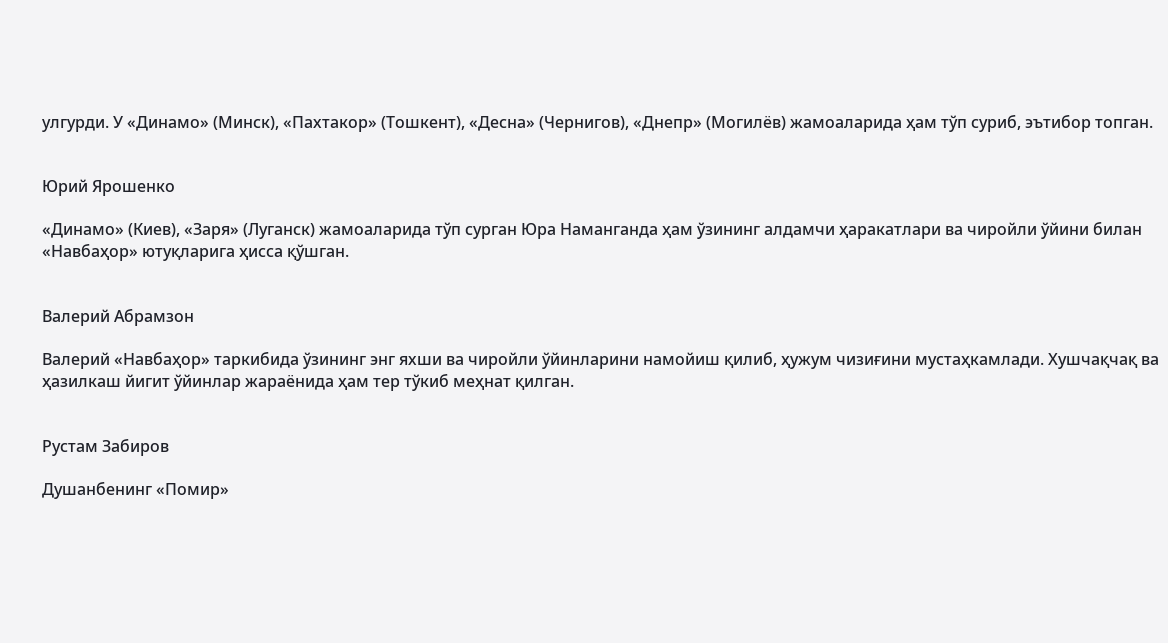улгурди. У «Динамо» (Минск), «Пахтакор» (Тошкент), «Десна» (Чернигов), «Днепр» (Могилёв) жамоаларида ҳам тўп суриб, эътибор топган.


Юрий Ярошенко

«Динамо» (Киев), «Заря» (Луганск) жамоаларида тўп сурган Юра Наманганда ҳам ўзининг алдамчи ҳаракатлари ва чиройли ўйини билан «Навбаҳор» ютуқларига ҳисса қўшган.


Валерий Абрамзон

Валерий «Навбаҳор» таркибида ўзининг энг яхши ва чиройли ўйинларини намойиш қилиб, ҳужум чизиғини мустаҳкамлади. Хушчақчақ ва ҳазилкаш йигит ўйинлар жараёнида ҳам тер тўкиб меҳнат қилган.


Рустам Забиров

Душанбенинг «Помир»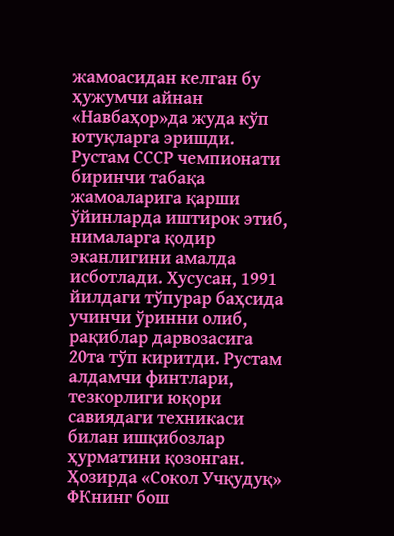жамоасидан келган бу ҳужумчи айнан «Навбаҳор»да жуда кўп ютуқларга эришди. Рустам СССР чемпионати биринчи табақа жамоаларига қарши ўйинларда иштирок этиб, нималарга қодир эканлигини амалда исботлади. Хусусан, 1991 йилдаги тўпурар баҳсида учинчи ўринни олиб, рақиблар дарвозасига 20та тўп киритди. Рустам алдамчи финтлари, тезкорлиги юқори савиядаги техникаси билан ишқибозлар ҳурматини қозонган. Ҳозирда «Сокол Учқудуқ» ФКнинг бош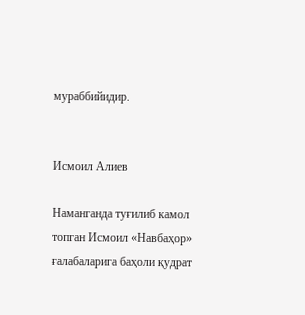мураббийидир.


Исмоил Алиев

Наманганда туғилиб камол топган Исмоил «Навбаҳор» ғалабаларига баҳоли қудрат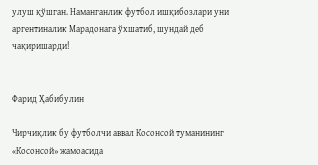улуш қўшган. Наманганлик футбол ишқибозлари уни аргентиналик Марадонага ўхшатиб, шундай деб чақиришарди!


Фарид Ҳабибулин

Чирчиқлик бу футболчи аввал Косонсой туманининг «Косонсой» жамоасида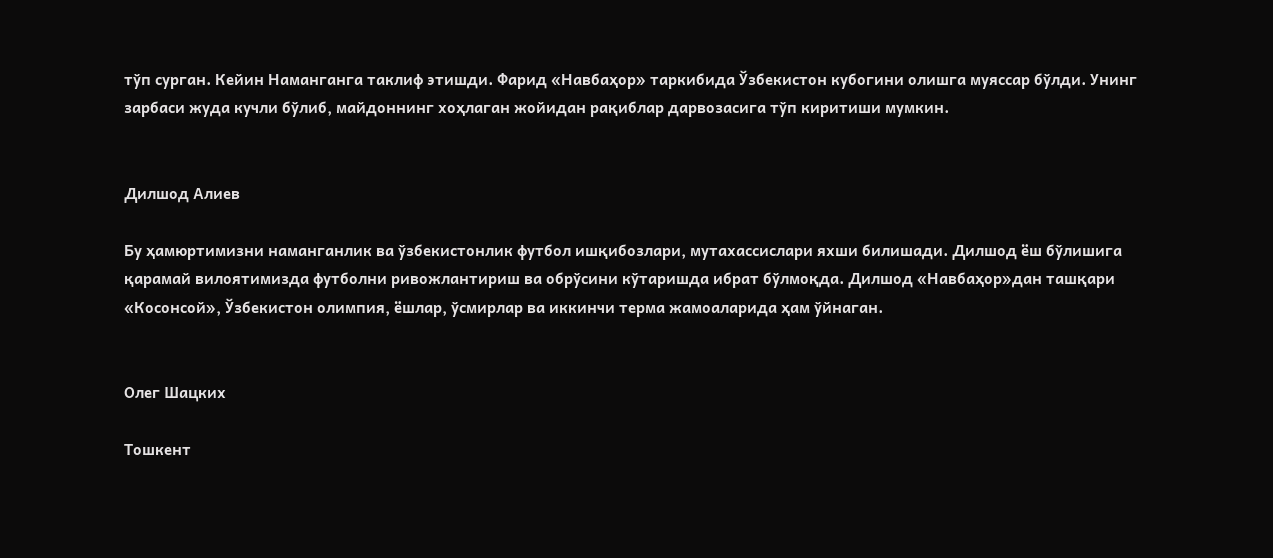тўп сурган. Кейин Наманганга таклиф этишди. Фарид «Навбаҳор» таркибида Ўзбекистон кубогини олишга муяссар бўлди. Унинг зарбаси жуда кучли бўлиб, майдоннинг хоҳлаган жойидан рақиблар дарвозасига тўп киритиши мумкин.


Дилшод Алиев

Бу ҳамюртимизни наманганлик ва ўзбекистонлик футбол ишқибозлари, мутахассислари яхши билишади. Дилшод ёш бўлишига қарамай вилоятимизда футболни ривожлантириш ва обрўсини кўтаришда ибрат бўлмоқда. Дилшод «Навбаҳор»дан ташқари «Косонсой», Ўзбекистон олимпия, ёшлар, ўсмирлар ва иккинчи терма жамоаларида ҳам ўйнаган.


Олег Шацких

Тошкент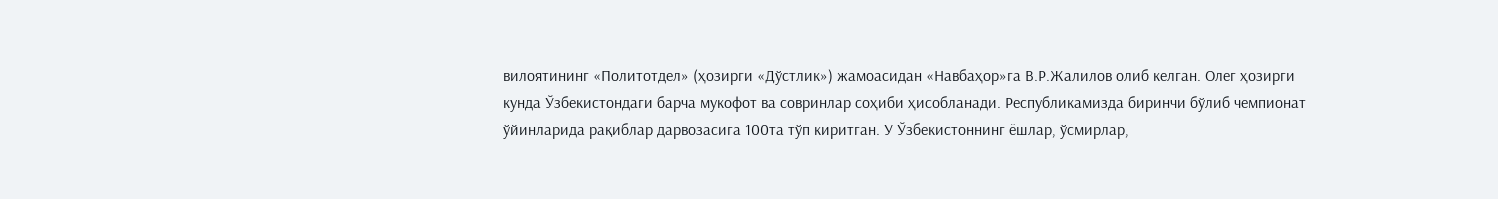вилоятининг «Политотдел» (ҳозирги «Дўстлик») жамоасидан «Навбаҳор»га В.Р.Жалилов олиб келган. Олег ҳозирги кунда Ўзбекистондаги барча мукофот ва совринлар соҳиби ҳисобланади. Республикамизда биринчи бўлиб чемпионат ўйинларида рақиблар дарвозасига 100та тўп киритган. У Ўзбекистоннинг ёшлар, ўсмирлар,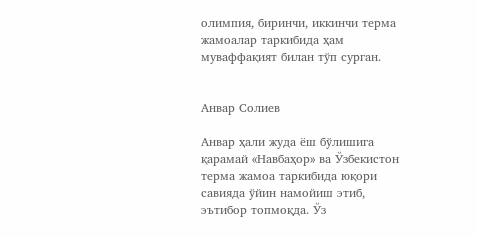олимпия, биринчи, иккинчи терма жамоалар таркибида ҳам муваффақият билан тўп сурган.


Анвар Солиев

Анвар ҳали жуда ёш бўлишига қарамай «Навбаҳор» ва Ўзбекистон терма жамоа таркибида юқори савияда ўйин намойиш этиб, эътибор топмоқда. Ўз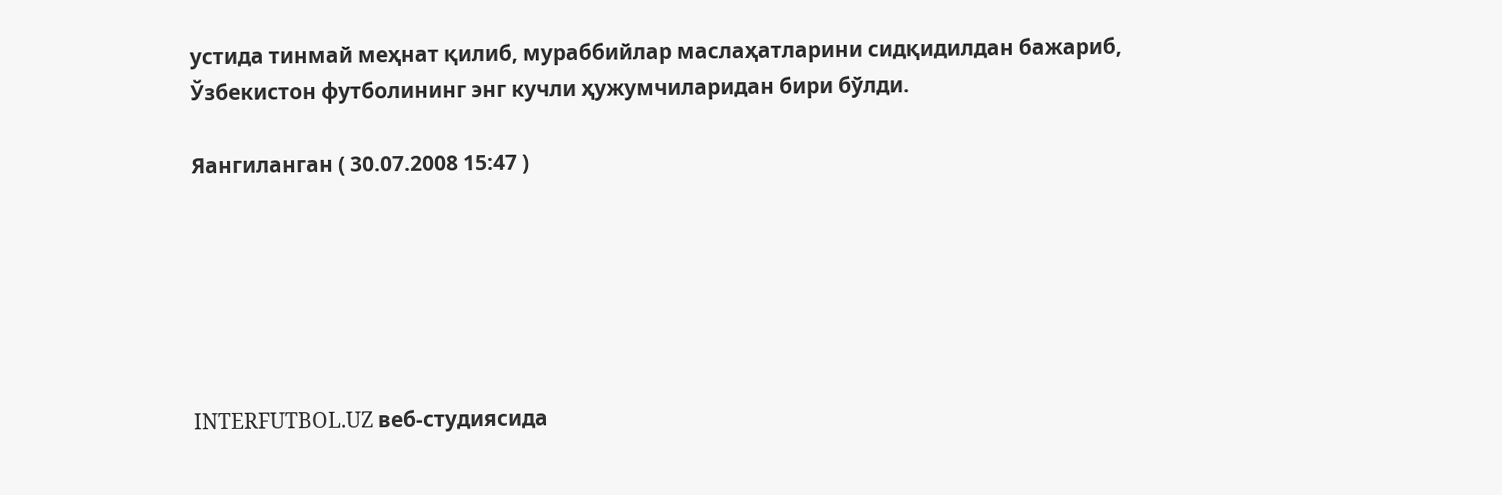устида тинмай меҳнат қилиб, мураббийлар маслаҳатларини сидқидилдан бажариб, Ўзбекистон футболининг энг кучли ҳужумчиларидан бири бўлди.

Яангиланган ( 30.07.2008 15:47 )






INTERFUTBOL.UZ веб-студиясида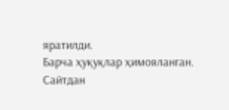яратилди.
Барча ҳуқуқлар ҳимояланган.
Сайтдан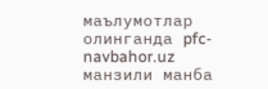маълумотлар олинганда pfc-navbahor.uz
манзили манба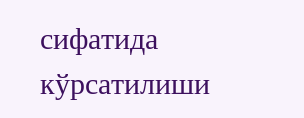сифатида кўрсатилиши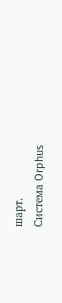шарт.
Система Orphus